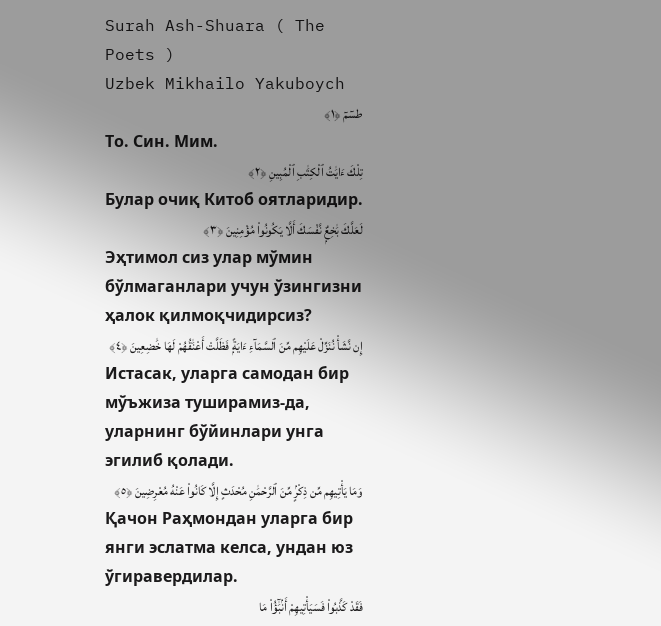Surah Ash-Shuara ( The Poets )
Uzbek Mikhailo Yakuboych
طسٓمٓ ﴿١﴾
То. Син. Мим.
تِلْكَ ءَايَٰتُ ٱلْكِتَٰبِ ٱلْمُبِينِ ﴿٢﴾
Булар очиқ Китоб оятларидир.
لَعَلَّكَ بَٰخِعٌۭ نَّفْسَكَ أَلَّا يَكُونُواْ مُؤْمِنِينَ ﴿٣﴾
Эҳтимол сиз улар мўмин бўлмаганлари учун ўзингизни ҳалок қилмоқчидирсиз?
إِن نَّشَأْ نُنَزِّلْ عَلَيْهِم مِّنَ ٱلسَّمَآءِ ءَايَةًۭ فَظَلَّتْ أَعْنَٰقُهُمْ لَهَا خَٰضِعِينَ ﴿٤﴾
Истасак, уларга самодан бир мўъжиза туширамиз-да, уларнинг бўйинлари унга эгилиб қолади.
وَمَا يَأْتِيهِم مِّن ذِكْرٍۢ مِّنَ ٱلرَّحْمَٰنِ مُحْدَثٍ إِلَّا كَانُواْ عَنْهُ مُعْرِضِينَ ﴿٥﴾
Қачон Раҳмондан уларга бир янги эслатма келса, ундан юз ўгиравердилар.
فَقَدْ كَذَّبُواْ فَسَيَأْتِيهِمْ أَنۢبَٰٓؤُاْ مَا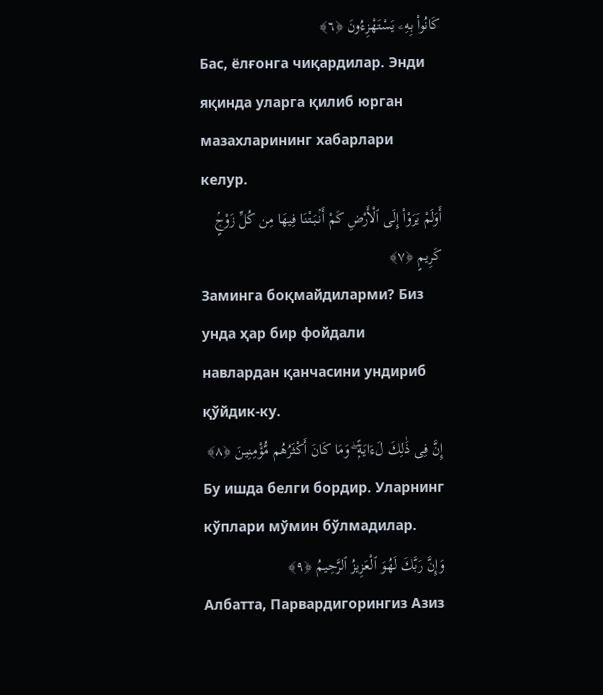كَانُواْ بِهِۦ يَسْتَهْزِءُونَ ﴿٦﴾
Бас, ёлғонга чиқардилар. Энди яқинда уларга қилиб юрган мазахларининг хабарлари келур.
أَوَلَمْ يَرَوْاْ إِلَى ٱلْأَرْضِ كَمْ أَنۢبَتْنَا فِيهَا مِن كُلِّ زَوْجٍۢ كَرِيمٍ ﴿٧﴾
Заминга боқмайдиларми? Биз унда ҳар бир фойдали навлардан қанчасини ундириб қўйдик-ку.
إِنَّ فِى ذَٰلِكَ لَءَايَةًۭ ۖ وَمَا كَانَ أَكْثَرُهُم مُّؤْمِنِينَ ﴿٨﴾
Бу ишда белги бордир. Уларнинг кўплари мўмин бўлмадилар.
وَإِنَّ رَبَّكَ لَهُوَ ٱلْعَزِيزُ ٱلرَّحِيمُ ﴿٩﴾
Албатта, Парвардигорингиз Азиз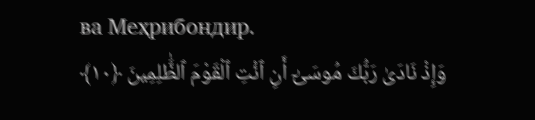ва Меҳрибондир.
وَإِذْ نَادَىٰ رَبُّكَ مُوسَىٰٓ أَنِ ٱئْتِ ٱلْقَوْمَ ٱلظَّٰلِمِينَ ﴿١٠﴾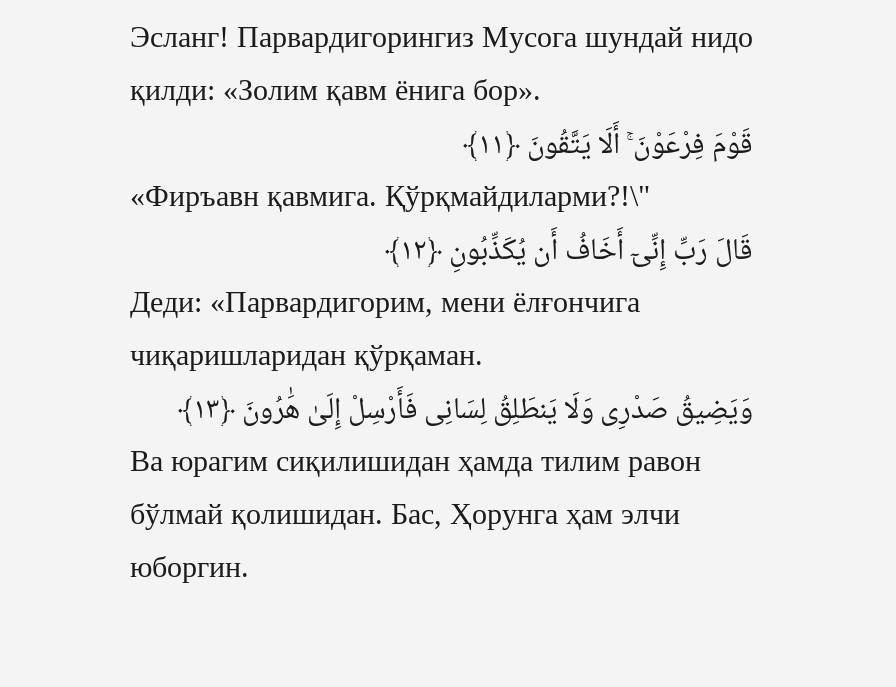Эсланг! Парвардигорингиз Мусога шундай нидо қилди: «Золим қавм ёнига бор».
قَوْمَ فِرْعَوْنَ ۚ أَلَا يَتَّقُونَ ﴿١١﴾
«Фиръавн қавмига. Қўрқмайдиларми?!\"
قَالَ رَبِّ إِنِّىٓ أَخَافُ أَن يُكَذِّبُونِ ﴿١٢﴾
Деди: «Парвардигорим, мени ёлғончига чиқаришларидан қўрқаман.
وَيَضِيقُ صَدْرِى وَلَا يَنطَلِقُ لِسَانِى فَأَرْسِلْ إِلَىٰ هَٰرُونَ ﴿١٣﴾
Ва юрагим сиқилишидан ҳамда тилим равон бўлмай қолишидан. Бас, Ҳорунга ҳам элчи юборгин.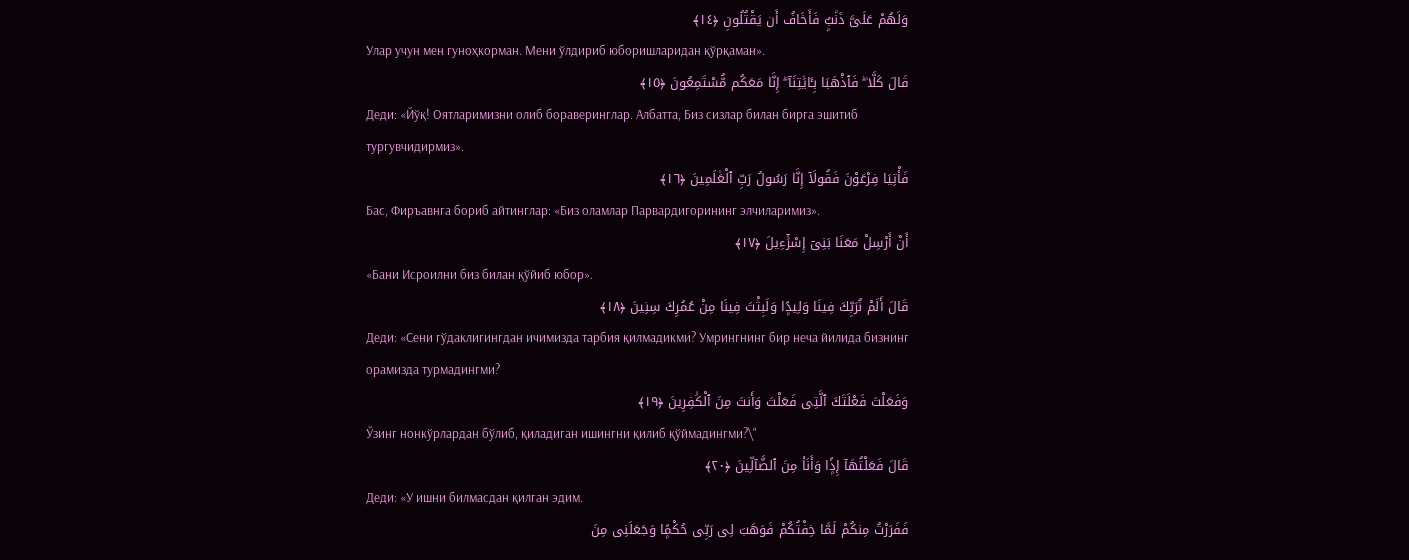وَلَهُمْ عَلَىَّ ذَنۢبٌۭ فَأَخَافُ أَن يَقْتُلُونِ ﴿١٤﴾
Улар учун мен гуноҳкорман. Мени ўлдириб юборишларидан қўрқаман».
قَالَ كَلَّا ۖ فَٱذْهَبَا بِـَٔايَٰتِنَآ ۖ إِنَّا مَعَكُم مُّسْتَمِعُونَ ﴿١٥﴾
Деди: «Йўқ! Оятларимизни олиб бораверинглар. Албатта, Биз сизлар билан бирга эшитиб тургувчидирмиз».
فَأْتِيَا فِرْعَوْنَ فَقُولَآ إِنَّا رَسُولُ رَبِّ ٱلْعَٰلَمِينَ ﴿١٦﴾
Бас, Фиръавнга бориб айтинглар: «Биз оламлар Парвардигорининг элчиларимиз».
أَنْ أَرْسِلْ مَعَنَا بَنِىٓ إِسْرَٰٓءِيلَ ﴿١٧﴾
«Бани Исроилни биз билан қўйиб юбор».
قَالَ أَلَمْ نُرَبِّكَ فِينَا وَلِيدًۭا وَلَبِثْتَ فِينَا مِنْ عُمُرِكَ سِنِينَ ﴿١٨﴾
Деди: «Сени гўдаклигингдан ичимизда тарбия қилмадикми? Умрингнинг бир неча йилида бизнинг орамизда турмадингми?
وَفَعَلْتَ فَعْلَتَكَ ٱلَّتِى فَعَلْتَ وَأَنتَ مِنَ ٱلْكَٰفِرِينَ ﴿١٩﴾
Ўзинг нонкўрлардан бўлиб, қиладиган ишингни қилиб қўймадингми?\"
قَالَ فَعَلْتُهَآ إِذًۭا وَأَنَا۠ مِنَ ٱلضَّآلِّينَ ﴿٢٠﴾
Деди: «У ишни билмасдан қилган эдим.
فَفَرَرْتُ مِنكُمْ لَمَّا خِفْتُكُمْ فَوَهَبَ لِى رَبِّى حُكْمًۭا وَجَعَلَنِى مِنَ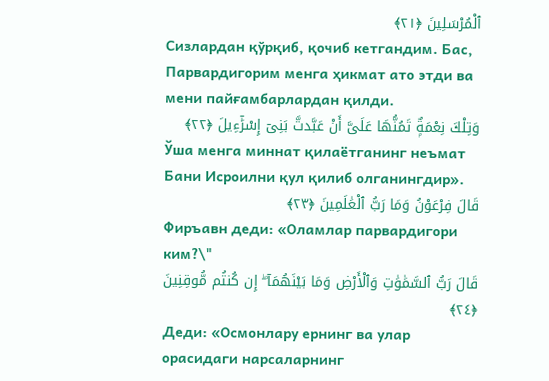ٱلْمُرْسَلِينَ ﴿٢١﴾
Сизлардан қўрқиб, қочиб кетгандим. Бас, Парвардигорим менга ҳикмат ато этди ва мени пайғамбарлардан қилди.
وَتِلْكَ نِعْمَةٌۭ تَمُنُّهَا عَلَىَّ أَنْ عَبَّدتَّ بَنِىٓ إِسْرَٰٓءِيلَ ﴿٢٢﴾
Ўша менга миннат қилаётганинг неъмат Бани Исроилни қул қилиб олганингдир».
قَالَ فِرْعَوْنُ وَمَا رَبُّ ٱلْعَٰلَمِينَ ﴿٢٣﴾
Фиръавн деди: «Оламлар парвардигори ким?\"
قَالَ رَبُّ ٱلسَّمَٰوَٰتِ وَٱلْأَرْضِ وَمَا بَيْنَهُمَآ ۖ إِن كُنتُم مُّوقِنِينَ ﴿٢٤﴾
Деди: «Осмонлару ернинг ва улар орасидаги нарсаларнинг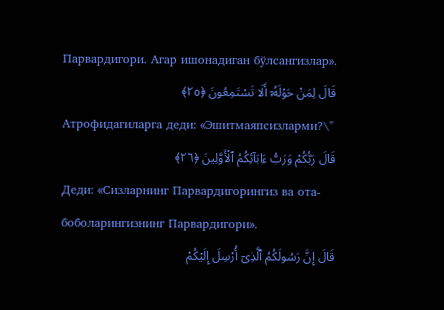Парвардигори. Агар ишонадиган бўлсангизлар».
قَالَ لِمَنْ حَوْلَهُۥٓ أَلَا تَسْتَمِعُونَ ﴿٢٥﴾
Атрофидагиларга деди: «Эшитмаяпсизларми?\"
قَالَ رَبُّكُمْ وَرَبُّ ءَابَآئِكُمُ ٱلْأَوَّلِينَ ﴿٢٦﴾
Деди: «Сизларнинг Парвардигорингиз ва ота-боболарингизнинг Парвардигори».
قَالَ إِنَّ رَسُولَكُمُ ٱلَّذِىٓ أُرْسِلَ إِلَيْكُمْ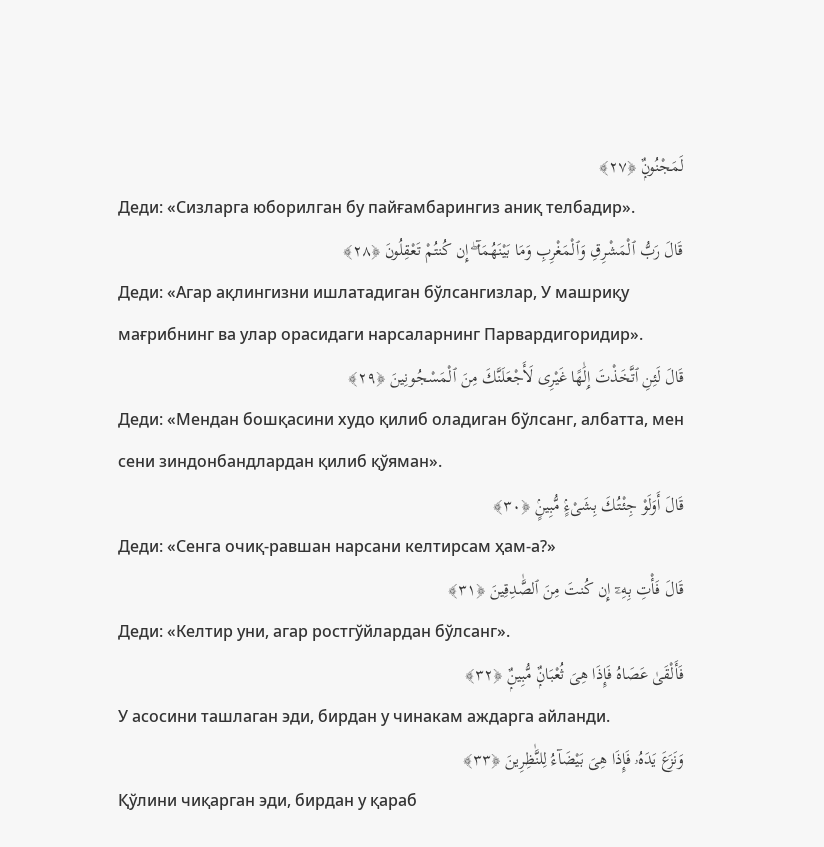لَمَجْنُونٌۭ ﴿٢٧﴾
Деди: «Сизларга юборилган бу пайғамбарингиз аниқ телбадир».
قَالَ رَبُّ ٱلْمَشْرِقِ وَٱلْمَغْرِبِ وَمَا بَيْنَهُمَآ ۖ إِن كُنتُمْ تَعْقِلُونَ ﴿٢٨﴾
Деди: «Агар ақлингизни ишлатадиган бўлсангизлар, У машриқу мағрибнинг ва улар орасидаги нарсаларнинг Парвардигоридир».
قَالَ لَئِنِ ٱتَّخَذْتَ إِلَٰهًا غَيْرِى لَأَجْعَلَنَّكَ مِنَ ٱلْمَسْجُونِينَ ﴿٢٩﴾
Деди: «Мендан бошқасини худо қилиб оладиган бўлсанг, албатта, мен сени зиндонбандлардан қилиб қўяман».
قَالَ أَوَلَوْ جِئْتُكَ بِشَىْءٍۢ مُّبِينٍۢ ﴿٣٠﴾
Деди: «Сенга очиқ-равшан нарсани келтирсам ҳам-а?»
قَالَ فَأْتِ بِهِۦٓ إِن كُنتَ مِنَ ٱلصَّٰدِقِينَ ﴿٣١﴾
Деди: «Келтир уни, агар ростгўйлардан бўлсанг».
فَأَلْقَىٰ عَصَاهُ فَإِذَا هِىَ ثُعْبَانٌۭ مُّبِينٌۭ ﴿٣٢﴾
У асосини ташлаган эди, бирдан у чинакам аждарга айланди.
وَنَزَعَ يَدَهُۥ فَإِذَا هِىَ بَيْضَآءُ لِلنَّٰظِرِينَ ﴿٣٣﴾
Қўлини чиқарган эди, бирдан у қараб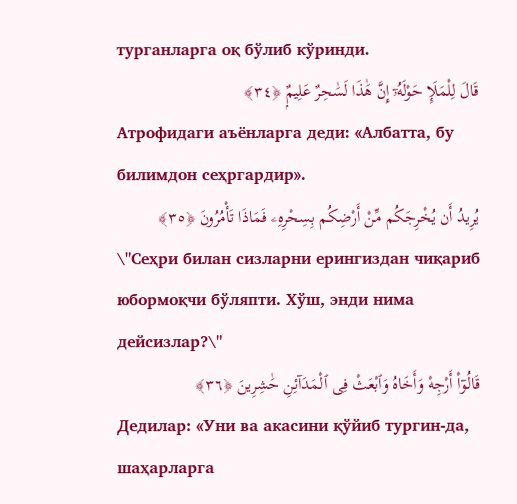турганларга оқ бўлиб кўринди.
قَالَ لِلْمَلَإِ حَوْلَهُۥٓ إِنَّ هَٰذَا لَسَٰحِرٌ عَلِيمٌۭ ﴿٣٤﴾
Атрофидаги аъёнларга деди: «Албатта, бу билимдон сеҳргардир».
يُرِيدُ أَن يُخْرِجَكُم مِّنْ أَرْضِكُم بِسِحْرِهِۦ فَمَاذَا تَأْمُرُونَ ﴿٣٥﴾
\"Сеҳри билан сизларни ерингиздан чиқариб юбормоқчи бўляпти. Хўш, энди нима дейсизлар?\"
قَالُوٓاْ أَرْجِهْ وَأَخَاهُ وَٱبْعَثْ فِى ٱلْمَدَآئِنِ حَٰشِرِينَ ﴿٣٦﴾
Дедилар: «Уни ва акасини қўйиб тургин-да, шаҳарларга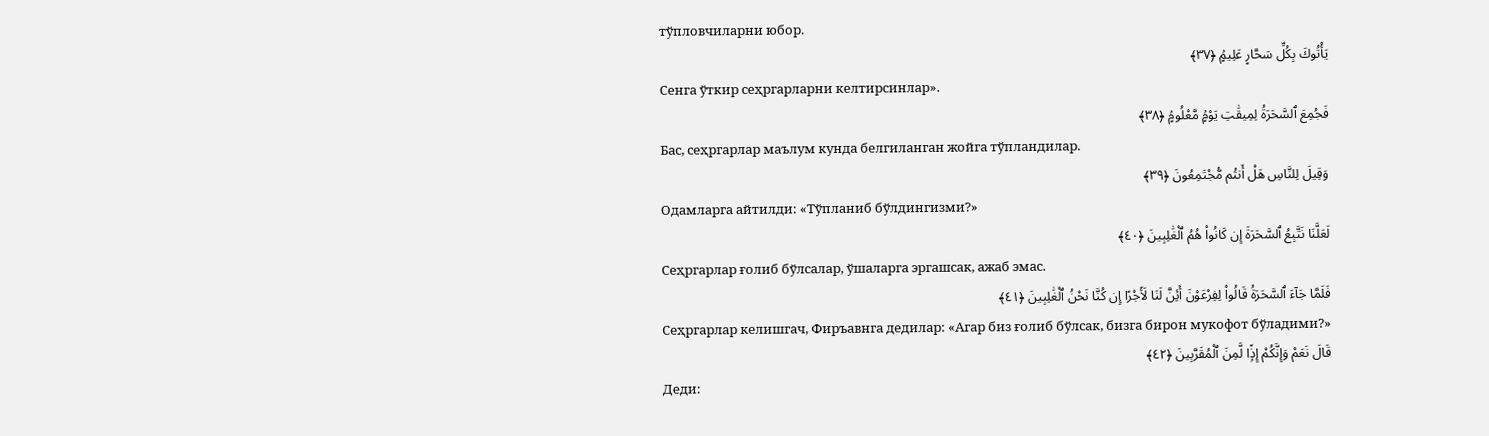тўпловчиларни юбор.
يَأْتُوكَ بِكُلِّ سَحَّارٍ عَلِيمٍۢ ﴿٣٧﴾
Сенга ўткир сеҳргарларни келтирсинлар».
فَجُمِعَ ٱلسَّحَرَةُ لِمِيقَٰتِ يَوْمٍۢ مَّعْلُومٍۢ ﴿٣٨﴾
Бас, сеҳргарлар маълум кунда белгиланган жойга тўпландилар.
وَقِيلَ لِلنَّاسِ هَلْ أَنتُم مُّجْتَمِعُونَ ﴿٣٩﴾
Одамларга айтилди: «Тўпланиб бўлдингизми?»
لَعَلَّنَا نَتَّبِعُ ٱلسَّحَرَةَ إِن كَانُواْ هُمُ ٱلْغَٰلِبِينَ ﴿٤٠﴾
Сеҳргарлар ғолиб бўлсалар, ўшаларга эргашсак, ажаб эмас.
فَلَمَّا جَآءَ ٱلسَّحَرَةُ قَالُواْ لِفِرْعَوْنَ أَئِنَّ لَنَا لَأَجْرًا إِن كُنَّا نَحْنُ ٱلْغَٰلِبِينَ ﴿٤١﴾
Сеҳргарлар келишгач, Фиръавнга дедилар: «Агар биз ғолиб бўлсак, бизга бирон мукофот бўладими?»
قَالَ نَعَمْ وَإِنَّكُمْ إِذًۭا لَّمِنَ ٱلْمُقَرَّبِينَ ﴿٤٢﴾
Деди: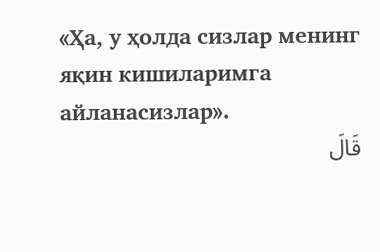«Ҳа, у ҳолда сизлар менинг яқин кишиларимга айланасизлар».
قَالَ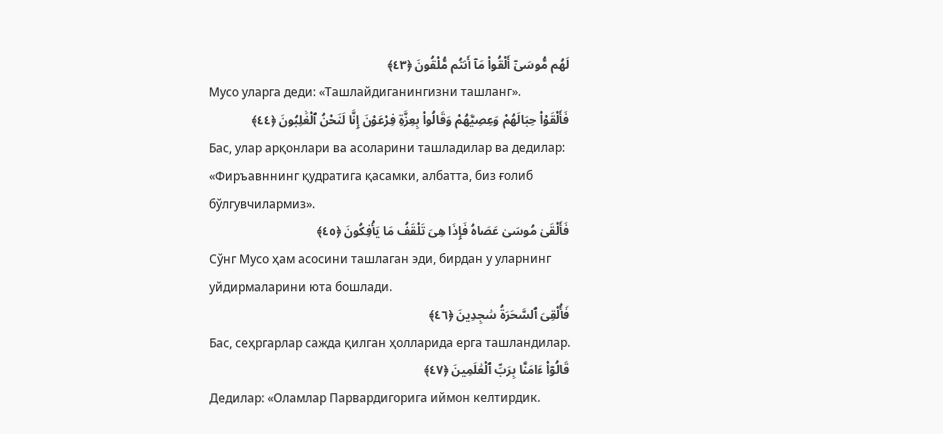لَهُم مُّوسَىٰٓ أَلْقُواْ مَآ أَنتُم مُّلْقُونَ ﴿٤٣﴾
Мусо уларга деди: «Ташлайдиганингизни ташланг».
فَأَلْقَوْاْ حِبَالَهُمْ وَعِصِيَّهُمْ وَقَالُواْ بِعِزَّةِ فِرْعَوْنَ إِنَّا لَنَحْنُ ٱلْغَٰلِبُونَ ﴿٤٤﴾
Бас, улар арқонлари ва асоларини ташладилар ва дедилар: «Фиръавннинг қудратига қасамки, албатта, биз ғолиб бўлгувчилармиз».
فَأَلْقَىٰ مُوسَىٰ عَصَاهُ فَإِذَا هِىَ تَلْقَفُ مَا يَأْفِكُونَ ﴿٤٥﴾
Сўнг Мусо ҳам асосини ташлаган эди, бирдан у уларнинг уйдирмаларини юта бошлади.
فَأُلْقِىَ ٱلسَّحَرَةُ سَٰجِدِينَ ﴿٤٦﴾
Бас, сеҳргарлар сажда қилган ҳолларида ерга ташландилар.
قَالُوٓاْ ءَامَنَّا بِرَبِّ ٱلْعَٰلَمِينَ ﴿٤٧﴾
Дедилар: «Оламлар Парвардигорига иймон келтирдик.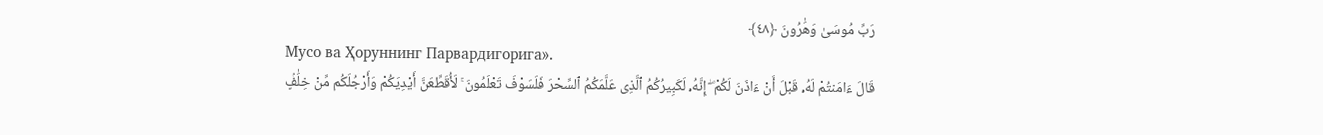رَبِّ مُوسَىٰ وَهَٰرُونَ ﴿٤٨﴾
Мусо ва Ҳоруннинг Парвардигорига».
قَالَ ءَامَنتُمْ لَهُۥ قَبْلَ أَنْ ءَاذَنَ لَكُمْ ۖ إِنَّهُۥ لَكَبِيرُكُمُ ٱلَّذِى عَلَّمَكُمُ ٱلسِّحْرَ فَلَسَوْفَ تَعْلَمُونَ ۚ لَأُقَطِّعَنَّ أَيْدِيَكُمْ وَأَرْجُلَكُم مِّنْ خِلَٰفٍۢ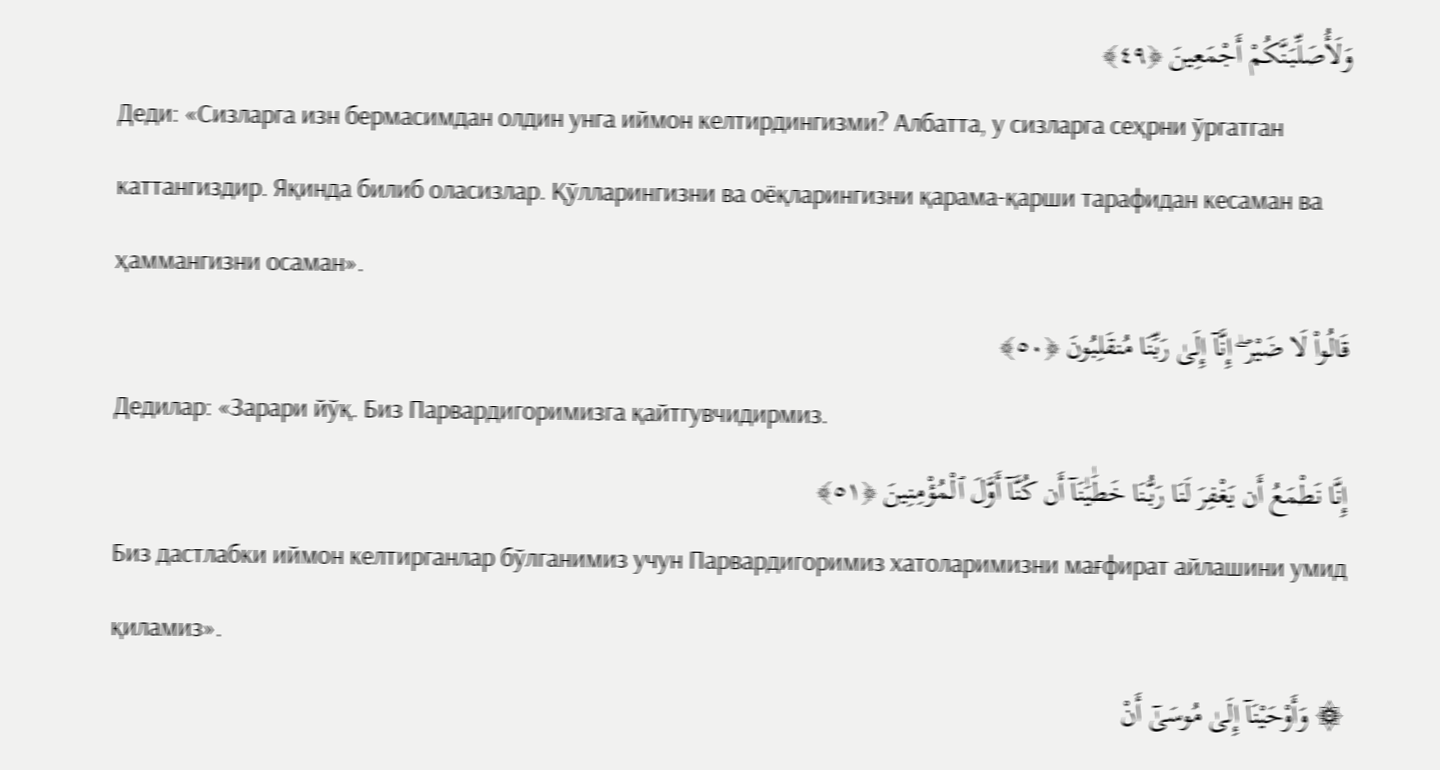وَلَأُصَلِّبَنَّكُمْ أَجْمَعِينَ ﴿٤٩﴾
Деди: «Сизларга изн бермасимдан олдин унга иймон келтирдингизми? Албатта, у сизларга сеҳрни ўргатган каттангиздир. Яқинда билиб оласизлар. Қўлларингизни ва оёқларингизни қарама-қарши тарафидан кесаман ва ҳаммангизни осаман».
قَالُواْ لَا ضَيْرَ ۖ إِنَّآ إِلَىٰ رَبِّنَا مُنقَلِبُونَ ﴿٥٠﴾
Дедилар: «Зарари йўқ. Биз Парвардигоримизга қайтгувчидирмиз.
إِنَّا نَطْمَعُ أَن يَغْفِرَ لَنَا رَبُّنَا خَطَٰيَٰنَآ أَن كُنَّآ أَوَّلَ ٱلْمُؤْمِنِينَ ﴿٥١﴾
Биз дастлабки иймон келтирганлар бўлганимиз учун Парвардигоримиз хатоларимизни мағфират айлашини умид қиламиз».
۞ وَأَوْحَيْنَآ إِلَىٰ مُوسَىٰٓ أَنْ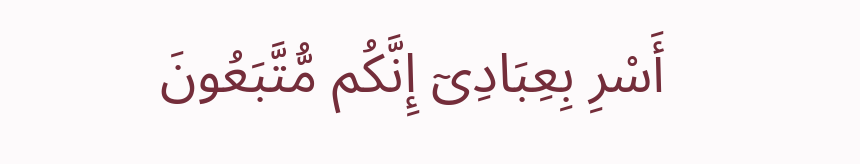أَسْرِ بِعِبَادِىٓ إِنَّكُم مُّتَّبَعُونَ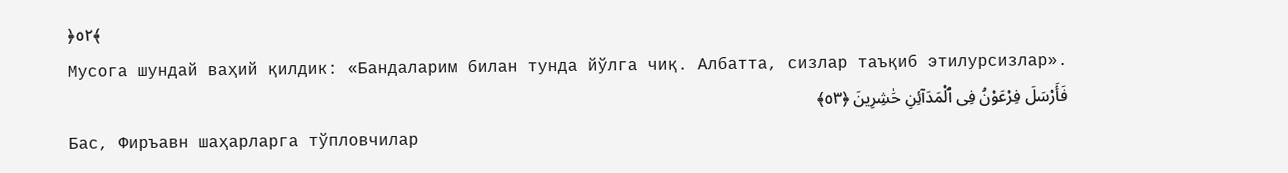﴿٥٢﴾
Мусога шундай ваҳий қилдик: «Бандаларим билан тунда йўлга чиқ. Албатта, сизлар таъқиб этилурсизлар».
فَأَرْسَلَ فِرْعَوْنُ فِى ٱلْمَدَآئِنِ حَٰشِرِينَ ﴿٥٣﴾
Бас, Фиръавн шаҳарларга тўпловчилар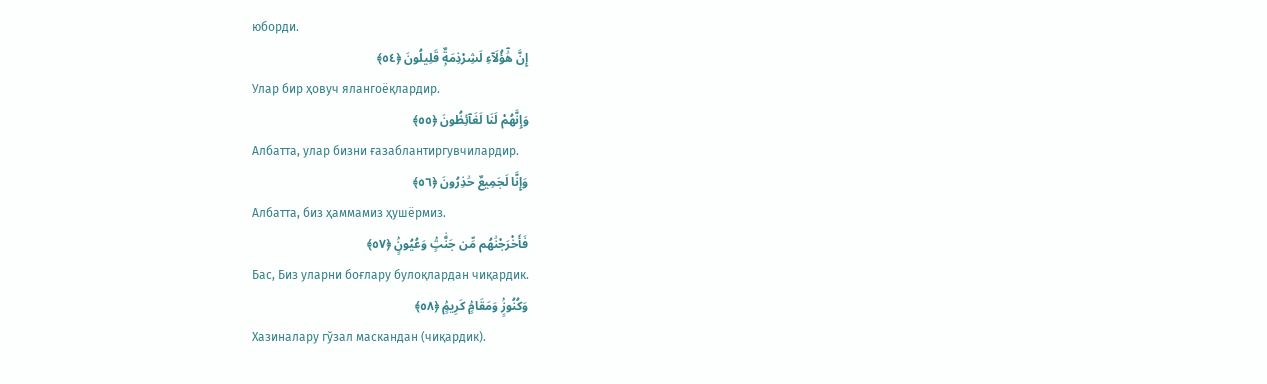юборди.
إِنَّ هَٰٓؤُلَآءِ لَشِرْذِمَةٌۭ قَلِيلُونَ ﴿٥٤﴾
Улар бир ҳовуч ялангоёқлардир.
وَإِنَّهُمْ لَنَا لَغَآئِظُونَ ﴿٥٥﴾
Албатта, улар бизни ғазаблантиргувчилардир.
وَإِنَّا لَجَمِيعٌ حَٰذِرُونَ ﴿٥٦﴾
Албатта, биз ҳаммамиз ҳушёрмиз.
فَأَخْرَجْنَٰهُم مِّن جَنَّٰتٍۢ وَعُيُونٍۢ ﴿٥٧﴾
Бас, Биз уларни боғлару булоқлардан чиқардик.
وَكُنُوزٍۢ وَمَقَامٍۢ كَرِيمٍۢ ﴿٥٨﴾
Хазиналару гўзал маскандан (чиқардик).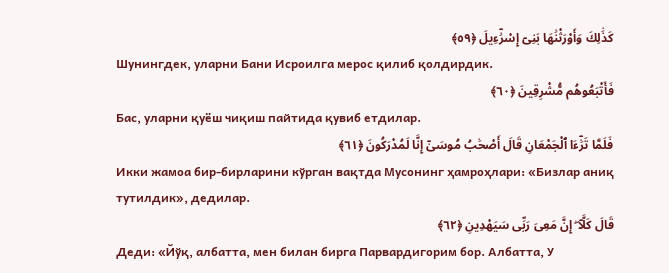كَذَٰلِكَ وَأَوْرَثْنَٰهَا بَنِىٓ إِسْرَٰٓءِيلَ ﴿٥٩﴾
Шунингдек, уларни Бани Исроилга мерос қилиб қолдирдик.
فَأَتْبَعُوهُم مُّشْرِقِينَ ﴿٦٠﴾
Бас, уларни қуёш чиқиш пайтида қувиб етдилар.
فَلَمَّا تَرَٰٓءَا ٱلْجَمْعَانِ قَالَ أَصْحَٰبُ مُوسَىٰٓ إِنَّا لَمُدْرَكُونَ ﴿٦١﴾
Икки жамоа бир-бирларини кўрган вақтда Мусонинг ҳамроҳлари: «Бизлар аниқ тутилдик», дедилар.
قَالَ كَلَّآ ۖ إِنَّ مَعِىَ رَبِّى سَيَهْدِينِ ﴿٦٢﴾
Деди: «Йўқ, албатта, мен билан бирга Парвардигорим бор. Албатта, У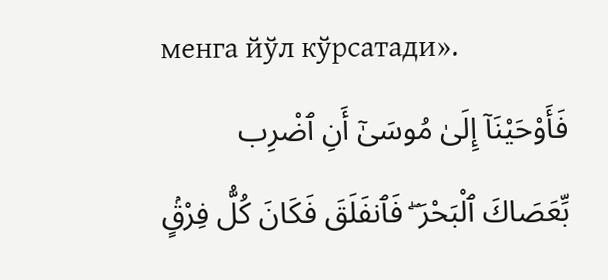менга йўл кўрсатади».
فَأَوْحَيْنَآ إِلَىٰ مُوسَىٰٓ أَنِ ٱضْرِب بِّعَصَاكَ ٱلْبَحْرَ ۖ فَٱنفَلَقَ فَكَانَ كُلُّ فِرْقٍۢ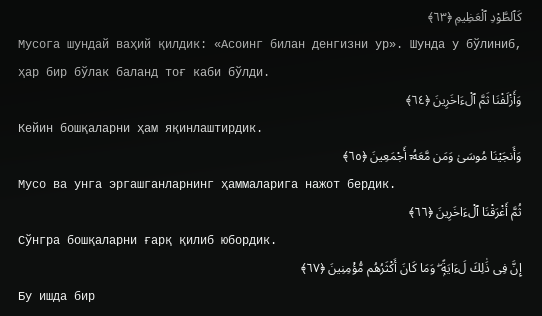كَٱلطَّوْدِ ٱلْعَظِيمِ ﴿٦٣﴾
Мусога шундай ваҳий қилдик: «Асоинг билан денгизни ур». Шунда у бўлиниб, ҳар бир бўлак баланд тоғ каби бўлди.
وَأَزْلَفْنَا ثَمَّ ٱلْءَاخَرِينَ ﴿٦٤﴾
Кейин бошқаларни ҳам яқинлаштирдик.
وَأَنجَيْنَا مُوسَىٰ وَمَن مَّعَهُۥٓ أَجْمَعِينَ ﴿٦٥﴾
Мусо ва унга эргашганларнинг ҳаммаларига нажот бердик.
ثُمَّ أَغْرَقْنَا ٱلْءَاخَرِينَ ﴿٦٦﴾
Сўнгра бошқаларни ғарқ қилиб юбордик.
إِنَّ فِى ذَٰلِكَ لَءَايَةًۭ ۖ وَمَا كَانَ أَكْثَرُهُم مُّؤْمِنِينَ ﴿٦٧﴾
Бу ишда бир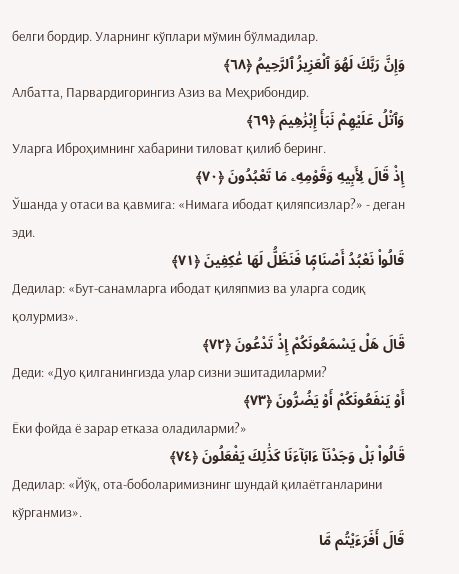белги бордир. Уларнинг кўплари мўмин бўлмадилар.
وَإِنَّ رَبَّكَ لَهُوَ ٱلْعَزِيزُ ٱلرَّحِيمُ ﴿٦٨﴾
Албатта, Парвардигорингиз Азиз ва Меҳрибондир.
وَٱتْلُ عَلَيْهِمْ نَبَأَ إِبْرَٰهِيمَ ﴿٦٩﴾
Уларга Иброҳимнинг хабарини тиловат қилиб беринг.
إِذْ قَالَ لِأَبِيهِ وَقَوْمِهِۦ مَا تَعْبُدُونَ ﴿٧٠﴾
Ўшанда у отаси ва қавмига: «Нимага ибодат қиляпсизлар?» - деган эди.
قَالُواْ نَعْبُدُ أَصْنَامًۭا فَنَظَلُّ لَهَا عَٰكِفِينَ ﴿٧١﴾
Дедилар: «Бут-санамларга ибодат қиляпмиз ва уларга содиқ қолурмиз».
قَالَ هَلْ يَسْمَعُونَكُمْ إِذْ تَدْعُونَ ﴿٧٢﴾
Деди: «Дуо қилганингизда улар сизни эшитадиларми?
أَوْ يَنفَعُونَكُمْ أَوْ يَضُرُّونَ ﴿٧٣﴾
Ёки фойда ё зарар етказа оладиларми?»
قَالُواْ بَلْ وَجَدْنَآ ءَابَآءَنَا كَذَٰلِكَ يَفْعَلُونَ ﴿٧٤﴾
Дедилар: «Йўқ, ота-боболаримизнинг шундай қилаётганларини кўрганмиз».
قَالَ أَفَرَءَيْتُم مَّا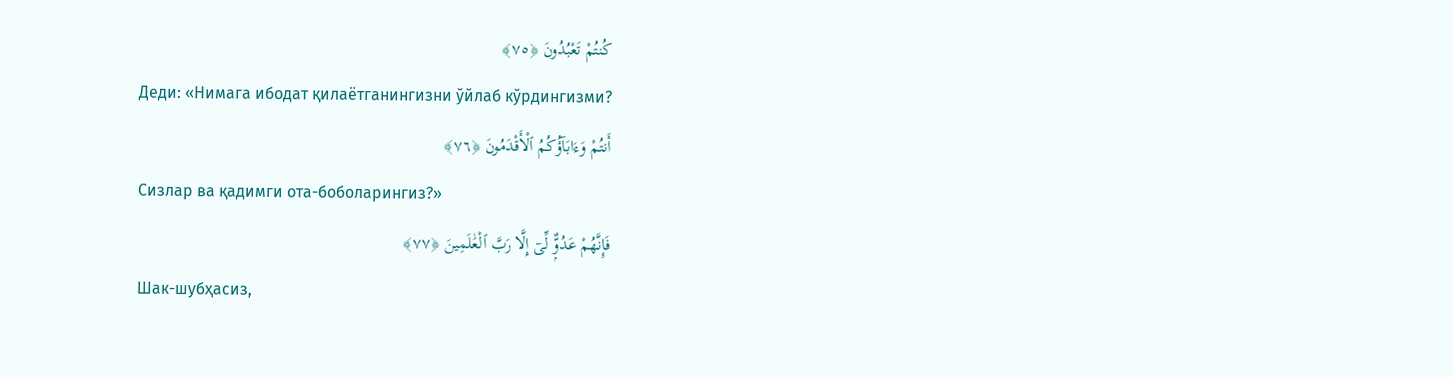كُنتُمْ تَعْبُدُونَ ﴿٧٥﴾
Деди: «Нимага ибодат қилаётганингизни ўйлаб кўрдингизми?
أَنتُمْ وَءَابَآؤُكُمُ ٱلْأَقْدَمُونَ ﴿٧٦﴾
Сизлар ва қадимги ота-боболарингиз?»
فَإِنَّهُمْ عَدُوٌّۭ لِّىٓ إِلَّا رَبَّ ٱلْعَٰلَمِينَ ﴿٧٧﴾
Шак-шубҳасиз,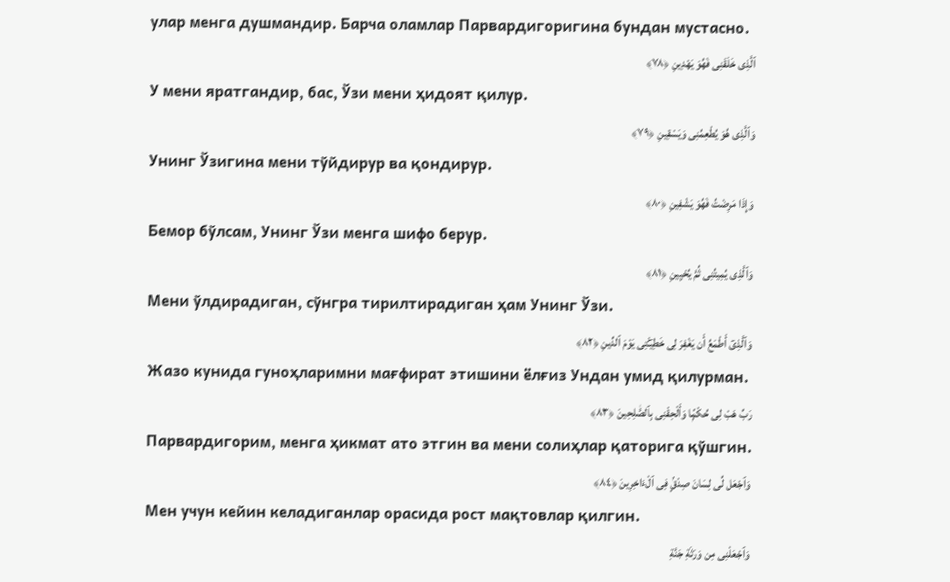улар менга душмандир. Барча оламлар Парвардигоригина бундан мустасно.
ٱلَّذِى خَلَقَنِى فَهُوَ يَهْدِينِ ﴿٧٨﴾
У мени яратгандир, бас, Ўзи мени ҳидоят қилур.
وَٱلَّذِى هُوَ يُطْعِمُنِى وَيَسْقِينِ ﴿٧٩﴾
Унинг Ўзигина мени тўйдирур ва қондирур.
وَإِذَا مَرِضْتُ فَهُوَ يَشْفِينِ ﴿٨٠﴾
Бемор бўлсам, Унинг Ўзи менга шифо берур.
وَٱلَّذِى يُمِيتُنِى ثُمَّ يُحْيِينِ ﴿٨١﴾
Мени ўлдирадиган, сўнгра тирилтирадиган ҳам Унинг Ўзи.
وَٱلَّذِىٓ أَطْمَعُ أَن يَغْفِرَ لِى خَطِيٓـَٔتِى يَوْمَ ٱلدِّينِ ﴿٨٢﴾
Жазо кунида гуноҳларимни мағфират этишини ёлғиз Ундан умид қилурман.
رَبِّ هَبْ لِى حُكْمًۭا وَأَلْحِقْنِى بِٱلصَّٰلِحِينَ ﴿٨٣﴾
Парвардигорим, менга ҳикмат ато этгин ва мени солиҳлар қаторига қўшгин.
وَٱجْعَل لِّى لِسَانَ صِدْقٍۢ فِى ٱلْءَاخِرِينَ ﴿٨٤﴾
Мен учун кейин келадиганлар орасида рост мақтовлар қилгин.
وَٱجْعَلْنِى مِن وَرَثَةِ جَنَّةِ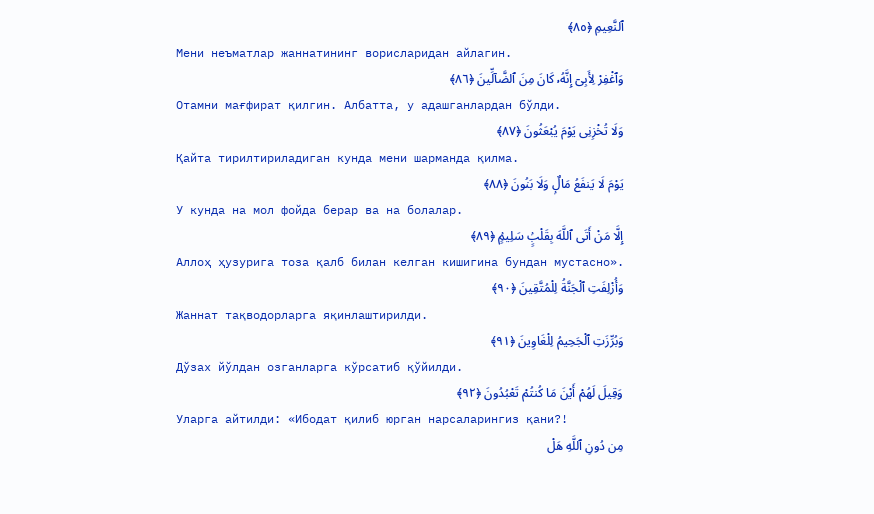ٱلنَّعِيمِ ﴿٨٥﴾
Мени неъматлар жаннатининг ворисларидан айлагин.
وَٱغْفِرْ لِأَبِىٓ إِنَّهُۥ كَانَ مِنَ ٱلضَّآلِّينَ ﴿٨٦﴾
Отамни мағфират қилгин. Албатта, у адашганлардан бўлди.
وَلَا تُخْزِنِى يَوْمَ يُبْعَثُونَ ﴿٨٧﴾
Қайта тирилтириладиган кунда мени шарманда қилма.
يَوْمَ لَا يَنفَعُ مَالٌۭ وَلَا بَنُونَ ﴿٨٨﴾
У кунда на мол фойда берар ва на болалар.
إِلَّا مَنْ أَتَى ٱللَّهَ بِقَلْبٍۢ سَلِيمٍۢ ﴿٨٩﴾
Аллоҳ ҳузурига тоза қалб билан келган кишигина бундан мустасно».
وَأُزْلِفَتِ ٱلْجَنَّةُ لِلْمُتَّقِينَ ﴿٩٠﴾
Жаннат тақводорларга яқинлаштирилди.
وَبُرِّزَتِ ٱلْجَحِيمُ لِلْغَاوِينَ ﴿٩١﴾
Дўзах йўлдан озганларга кўрсатиб қўйилди.
وَقِيلَ لَهُمْ أَيْنَ مَا كُنتُمْ تَعْبُدُونَ ﴿٩٢﴾
Уларга айтилди: «Ибодат қилиб юрган нарсаларингиз қани?!
مِن دُونِ ٱللَّهِ هَلْ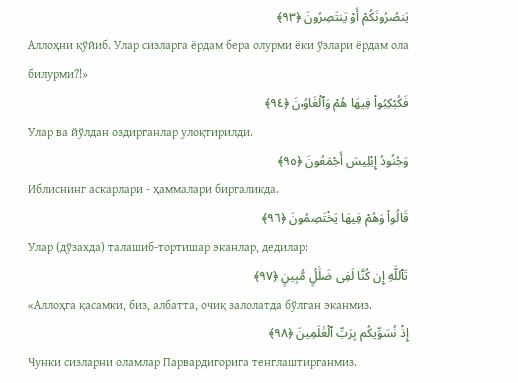يَنصُرُونَكُمْ أَوْ يَنتَصِرُونَ ﴿٩٣﴾
Аллоҳни қўйиб. Улар сизларга ёрдам бера олурми ёки ўзлари ёрдам ола билурми?!»
فَكُبْكِبُواْ فِيهَا هُمْ وَٱلْغَاوُۥنَ ﴿٩٤﴾
Улар ва йўлдан оздирганлар улоқтирилди.
وَجُنُودُ إِبْلِيسَ أَجْمَعُونَ ﴿٩٥﴾
Иблиснинг аскарлари - ҳаммалари биргаликда.
قَالُواْ وَهُمْ فِيهَا يَخْتَصِمُونَ ﴿٩٦﴾
Улар (дўзахда) талашиб-тортишар эканлар, дедилар:
تَٱللَّهِ إِن كُنَّا لَفِى ضَلَٰلٍۢ مُّبِينٍ ﴿٩٧﴾
«Аллоҳга қасамки, биз, албатта, очиқ залолатда бўлган эканмиз.
إِذْ نُسَوِّيكُم بِرَبِّ ٱلْعَٰلَمِينَ ﴿٩٨﴾
Чунки сизларни оламлар Парвардигорига тенглаштирганмиз.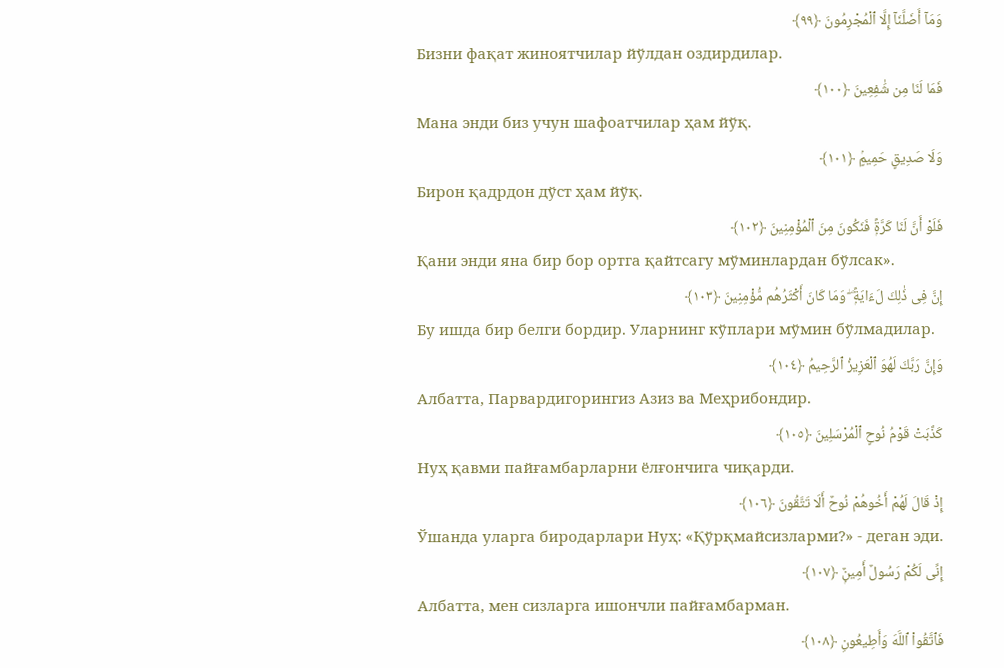وَمَآ أَضَلَّنَآ إِلَّا ٱلْمُجْرِمُونَ ﴿٩٩﴾
Бизни фақат жиноятчилар йўлдан оздирдилар.
فَمَا لَنَا مِن شَٰفِعِينَ ﴿١٠٠﴾
Мана энди биз учун шафоатчилар ҳам йўқ.
وَلَا صَدِيقٍ حَمِيمٍۢ ﴿١٠١﴾
Бирон қадрдон дўст ҳам йўқ.
فَلَوْ أَنَّ لَنَا كَرَّةًۭ فَنَكُونَ مِنَ ٱلْمُؤْمِنِينَ ﴿١٠٢﴾
Қани энди яна бир бор ортга қайтсагу мўминлардан бўлсак».
إِنَّ فِى ذَٰلِكَ لَءَايَةًۭ ۖ وَمَا كَانَ أَكْثَرُهُم مُّؤْمِنِينَ ﴿١٠٣﴾
Бу ишда бир белги бордир. Уларнинг кўплари мўмин бўлмадилар.
وَإِنَّ رَبَّكَ لَهُوَ ٱلْعَزِيزُ ٱلرَّحِيمُ ﴿١٠٤﴾
Албатта, Парвардигорингиз Азиз ва Меҳрибондир.
كَذَّبَتْ قَوْمُ نُوحٍ ٱلْمُرْسَلِينَ ﴿١٠٥﴾
Нуҳ қавми пайғамбарларни ёлғончига чиқарди.
إِذْ قَالَ لَهُمْ أَخُوهُمْ نُوحٌ أَلَا تَتَّقُونَ ﴿١٠٦﴾
Ўшанда уларга биродарлари Нуҳ: «Қўрқмайсизларми?» - деган эди.
إِنِّى لَكُمْ رَسُولٌ أَمِينٌۭ ﴿١٠٧﴾
Албатта, мен сизларга ишончли пайғамбарман.
فَٱتَّقُواْ ٱللَّهَ وَأَطِيعُونِ ﴿١٠٨﴾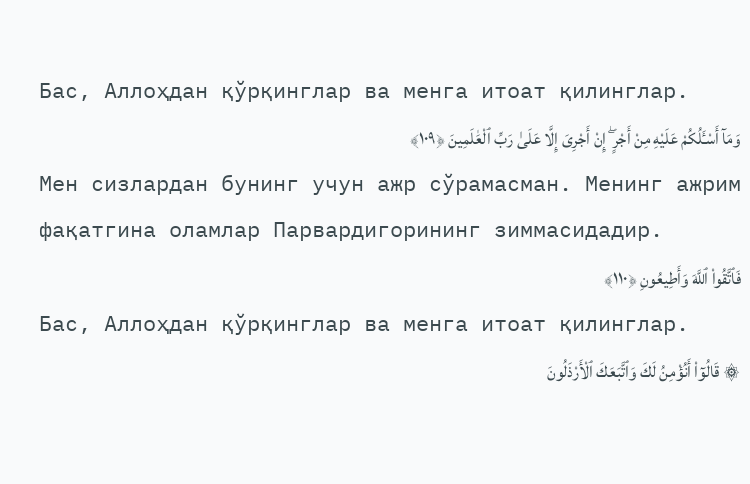Бас, Аллоҳдан қўрқинглар ва менга итоат қилинглар.
وَمَآ أَسْـَٔلُكُمْ عَلَيْهِ مِنْ أَجْرٍ ۖ إِنْ أَجْرِىَ إِلَّا عَلَىٰ رَبِّ ٱلْعَٰلَمِينَ ﴿١٠٩﴾
Мен сизлардан бунинг учун ажр сўрамасман. Менинг ажрим фақатгина оламлар Парвардигорининг зиммасидадир.
فَٱتَّقُواْ ٱللَّهَ وَأَطِيعُونِ ﴿١١٠﴾
Бас, Аллоҳдан қўрқинглар ва менга итоат қилинглар.
۞ قَالُوٓاْ أَنُؤْمِنُ لَكَ وَٱتَّبَعَكَ ٱلْأَرْذَلُونَ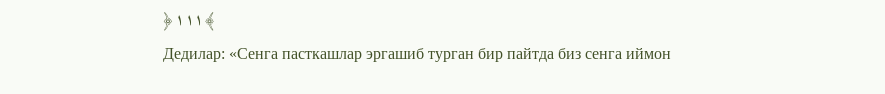﴿١١١﴾
Дедилар: «Сенга пасткашлар эргашиб турган бир пайтда биз сенга иймон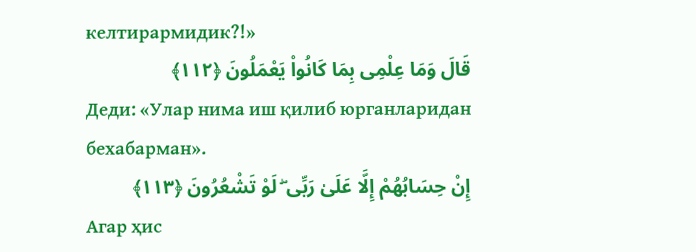келтирармидик?!»
قَالَ وَمَا عِلْمِى بِمَا كَانُواْ يَعْمَلُونَ ﴿١١٢﴾
Деди: «Улар нима иш қилиб юрганларидан бехабарман».
إِنْ حِسَابُهُمْ إِلَّا عَلَىٰ رَبِّى ۖ لَوْ تَشْعُرُونَ ﴿١١٣﴾
Агар ҳис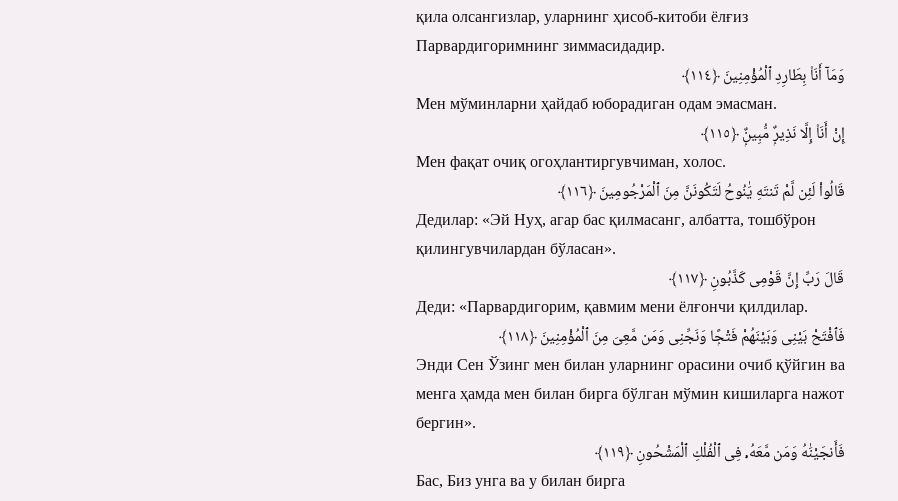қила олсангизлар, уларнинг ҳисоб-китоби ёлғиз Парвардигоримнинг зиммасидадир.
وَمَآ أَنَا۠ بِطَارِدِ ٱلْمُؤْمِنِينَ ﴿١١٤﴾
Мен мўминларни ҳайдаб юборадиган одам эмасман.
إِنْ أَنَا۠ إِلَّا نَذِيرٌۭ مُّبِينٌۭ ﴿١١٥﴾
Мен фақат очиқ огоҳлантиргувчиман, холос.
قَالُواْ لَئِن لَّمْ تَنتَهِ يَٰنُوحُ لَتَكُونَنَّ مِنَ ٱلْمَرْجُومِينَ ﴿١١٦﴾
Дедилар: «Эй Нуҳ, агар бас қилмасанг, албатта, тошбўрон қилингувчилардан бўласан».
قَالَ رَبِّ إِنَّ قَوْمِى كَذَّبُونِ ﴿١١٧﴾
Деди: «Парвардигорим, қавмим мени ёлғончи қилдилар.
فَٱفْتَحْ بَيْنِى وَبَيْنَهُمْ فَتْحًۭا وَنَجِّنِى وَمَن مَّعِىَ مِنَ ٱلْمُؤْمِنِينَ ﴿١١٨﴾
Энди Сен Ўзинг мен билан уларнинг орасини очиб қўйгин ва менга ҳамда мен билан бирга бўлган мўмин кишиларга нажот бергин».
فَأَنجَيْنَٰهُ وَمَن مَّعَهُۥ فِى ٱلْفُلْكِ ٱلْمَشْحُونِ ﴿١١٩﴾
Бас, Биз унга ва у билан бирга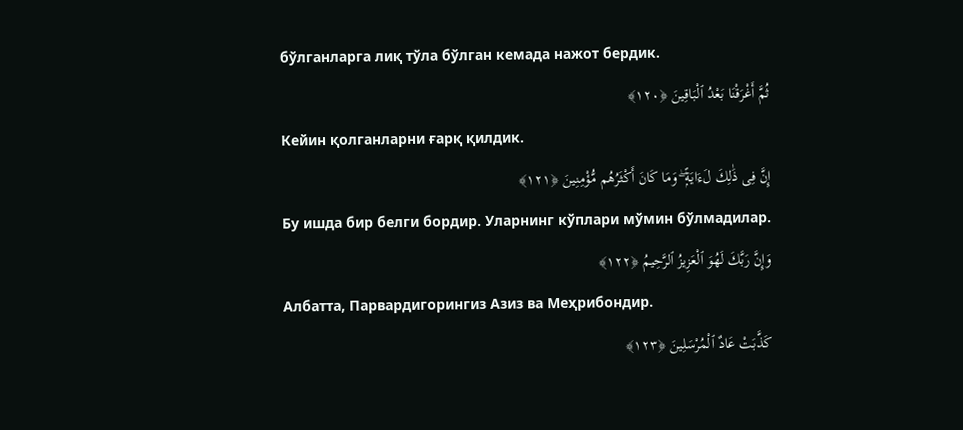бўлганларга лиқ тўла бўлган кемада нажот бердик.
ثُمَّ أَغْرَقْنَا بَعْدُ ٱلْبَاقِينَ ﴿١٢٠﴾
Кейин қолганларни ғарқ қилдик.
إِنَّ فِى ذَٰلِكَ لَءَايَةًۭ ۖ وَمَا كَانَ أَكْثَرُهُم مُّؤْمِنِينَ ﴿١٢١﴾
Бу ишда бир белги бордир. Уларнинг кўплари мўмин бўлмадилар.
وَإِنَّ رَبَّكَ لَهُوَ ٱلْعَزِيزُ ٱلرَّحِيمُ ﴿١٢٢﴾
Албатта, Парвардигорингиз Азиз ва Меҳрибондир.
كَذَّبَتْ عَادٌ ٱلْمُرْسَلِينَ ﴿١٢٣﴾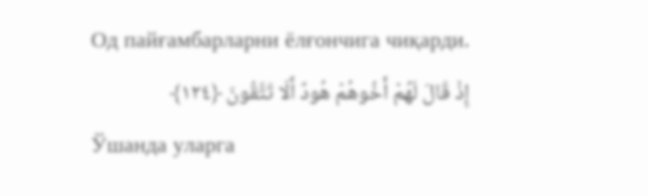Од пайғамбарларни ёлғончига чиқарди.
إِذْ قَالَ لَهُمْ أَخُوهُمْ هُودٌ أَلَا تَتَّقُونَ ﴿١٢٤﴾
Ўшанда уларга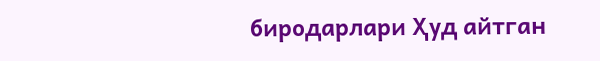биродарлари Ҳуд айтган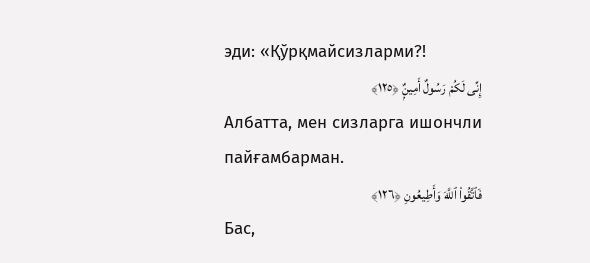эди: «Қўрқмайсизларми?!
إِنِّى لَكُمْ رَسُولٌ أَمِينٌۭ ﴿١٢٥﴾
Албатта, мен сизларга ишончли пайғамбарман.
فَٱتَّقُواْ ٱللَّهَ وَأَطِيعُونِ ﴿١٢٦﴾
Бас,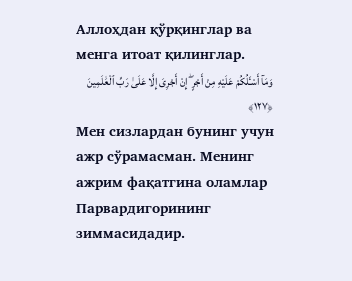Аллоҳдан қўрқинглар ва менга итоат қилинглар.
وَمَآ أَسْـَٔلُكُمْ عَلَيْهِ مِنْ أَجْرٍ ۖ إِنْ أَجْرِىَ إِلَّا عَلَىٰ رَبِّ ٱلْعَٰلَمِينَ ﴿١٢٧﴾
Мен сизлардан бунинг учун ажр сўрамасман. Менинг ажрим фақатгина оламлар Парвардигорининг зиммасидадир.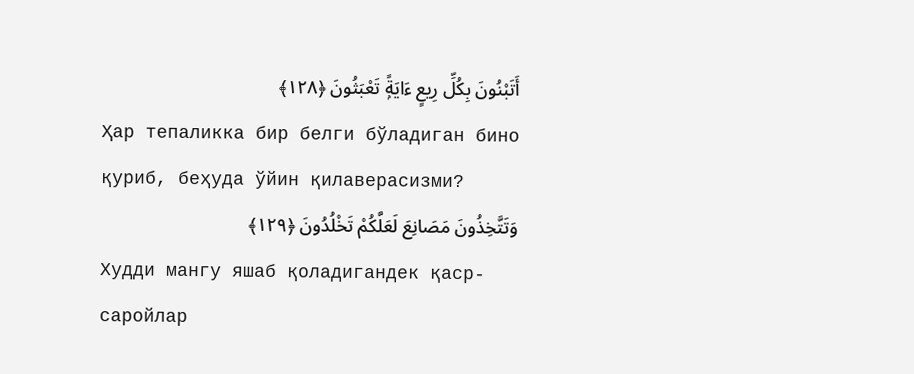أَتَبْنُونَ بِكُلِّ رِيعٍ ءَايَةًۭ تَعْبَثُونَ ﴿١٢٨﴾
Ҳар тепаликка бир белги бўладиган бино қуриб, беҳуда ўйин қилаверасизми?
وَتَتَّخِذُونَ مَصَانِعَ لَعَلَّكُمْ تَخْلُدُونَ ﴿١٢٩﴾
Худди мангу яшаб қоладигандек қаср-саройлар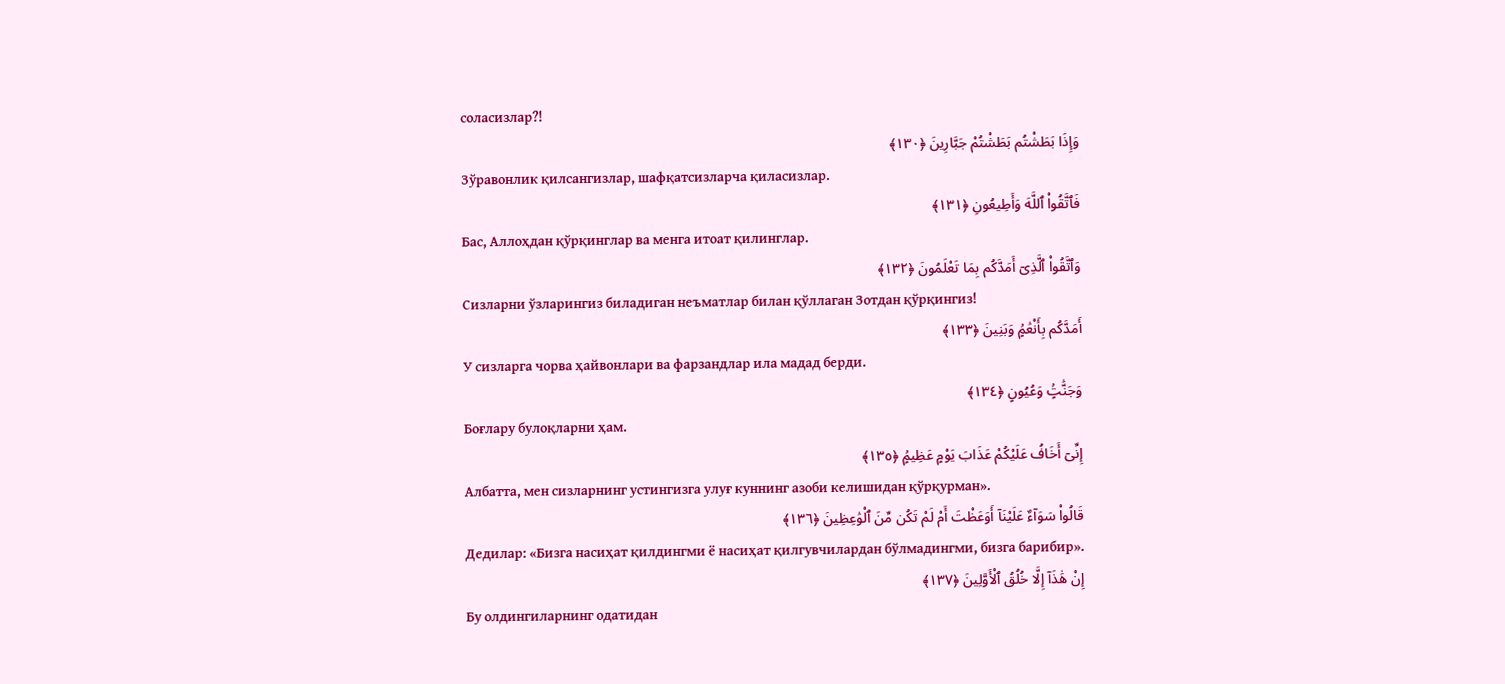соласизлар?!
وَإِذَا بَطَشْتُم بَطَشْتُمْ جَبَّارِينَ ﴿١٣٠﴾
Зўравонлик қилсангизлар, шафқатсизларча қиласизлар.
فَٱتَّقُواْ ٱللَّهَ وَأَطِيعُونِ ﴿١٣١﴾
Бас, Аллоҳдан қўрқинглар ва менга итоат қилинглар.
وَٱتَّقُواْ ٱلَّذِىٓ أَمَدَّكُم بِمَا تَعْلَمُونَ ﴿١٣٢﴾
Сизларни ўзларингиз биладиган неъматлар билан қўллаган Зотдан қўрқингиз!
أَمَدَّكُم بِأَنْعَٰمٍۢ وَبَنِينَ ﴿١٣٣﴾
У сизларга чорва ҳайвонлари ва фарзандлар ила мадад берди.
وَجَنَّٰتٍۢ وَعُيُونٍ ﴿١٣٤﴾
Боғлару булоқларни ҳам.
إِنِّىٓ أَخَافُ عَلَيْكُمْ عَذَابَ يَوْمٍ عَظِيمٍۢ ﴿١٣٥﴾
Албатта, мен сизларнинг устингизга улуғ куннинг азоби келишидан қўрқурман».
قَالُواْ سَوَآءٌ عَلَيْنَآ أَوَعَظْتَ أَمْ لَمْ تَكُن مِّنَ ٱلْوَٰعِظِينَ ﴿١٣٦﴾
Дедилар: «Бизга насиҳат қилдингми ё насиҳат қилгувчилардан бўлмадингми, бизга барибир».
إِنْ هَٰذَآ إِلَّا خُلُقُ ٱلْأَوَّلِينَ ﴿١٣٧﴾
Бу олдингиларнинг одатидан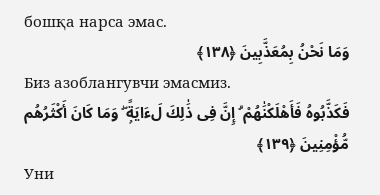бошқа нарса эмас.
وَمَا نَحْنُ بِمُعَذَّبِينَ ﴿١٣٨﴾
Биз азоблангувчи эмасмиз.
فَكَذَّبُوهُ فَأَهْلَكْنَٰهُمْ ۗ إِنَّ فِى ذَٰلِكَ لَءَايَةًۭ ۖ وَمَا كَانَ أَكْثَرُهُم مُّؤْمِنِينَ ﴿١٣٩﴾
Уни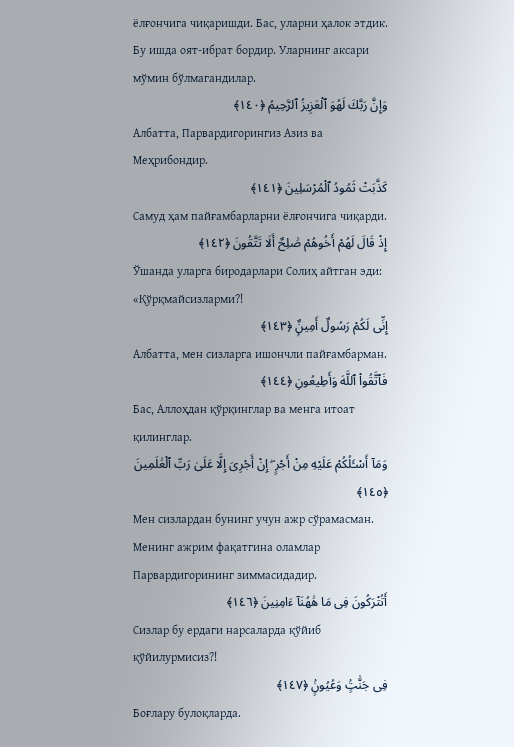ёлғончига чиқаришди. Бас, уларни ҳалок этдик. Бу ишда оят-ибрат бордир. Уларнинг аксари мўмин бўлмагандилар.
وَإِنَّ رَبَّكَ لَهُوَ ٱلْعَزِيزُ ٱلرَّحِيمُ ﴿١٤٠﴾
Албатта, Парвардигорингиз Азиз ва Меҳрибондир.
كَذَّبَتْ ثَمُودُ ٱلْمُرْسَلِينَ ﴿١٤١﴾
Самуд ҳам пайғамбарларни ёлғончига чиқарди.
إِذْ قَالَ لَهُمْ أَخُوهُمْ صَٰلِحٌ أَلَا تَتَّقُونَ ﴿١٤٢﴾
Ўшанда уларга биродарлари Солиҳ айтган эди: «Қўрқмайсизларми?!
إِنِّى لَكُمْ رَسُولٌ أَمِينٌۭ ﴿١٤٣﴾
Албатта, мен сизларга ишончли пайғамбарман.
فَٱتَّقُواْ ٱللَّهَ وَأَطِيعُونِ ﴿١٤٤﴾
Бас, Аллоҳдан қўрқинглар ва менга итоат қилинглар.
وَمَآ أَسْـَٔلُكُمْ عَلَيْهِ مِنْ أَجْرٍ ۖ إِنْ أَجْرِىَ إِلَّا عَلَىٰ رَبِّ ٱلْعَٰلَمِينَ ﴿١٤٥﴾
Мен сизлардан бунинг учун ажр сўрамасман. Менинг ажрим фақатгина оламлар Парвардигорининг зиммасидадир.
أَتُتْرَكُونَ فِى مَا هَٰهُنَآ ءَامِنِينَ ﴿١٤٦﴾
Сизлар бу ердаги нарсаларда қўйиб қўйилурмисиз?!
فِى جَنَّٰتٍۢ وَعُيُونٍۢ ﴿١٤٧﴾
Боғлару булоқларда.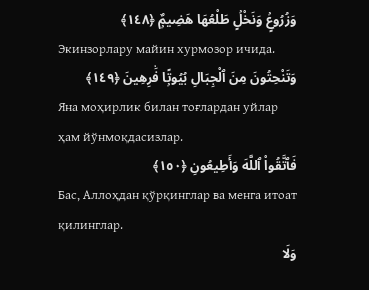وَزُرُوعٍۢ وَنَخْلٍۢ طَلْعُهَا هَضِيمٌۭ ﴿١٤٨﴾
Экинзорлару майин хурмозор ичида.
وَتَنْحِتُونَ مِنَ ٱلْجِبَالِ بُيُوتًۭا فَٰرِهِينَ ﴿١٤٩﴾
Яна моҳирлик билан тоғлардан уйлар ҳам йўнмоқдасизлар.
فَٱتَّقُواْ ٱللَّهَ وَأَطِيعُونِ ﴿١٥٠﴾
Бас, Аллоҳдан қўрқинглар ва менга итоат қилинглар.
وَلَا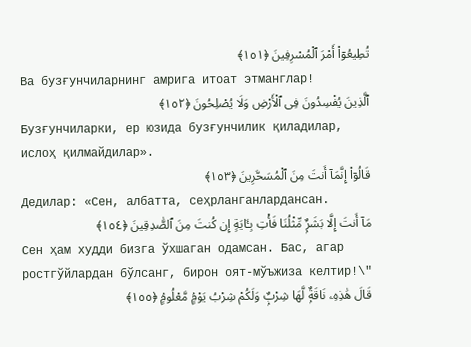تُطِيعُوٓاْ أَمْرَ ٱلْمُسْرِفِينَ ﴿١٥١﴾
Ва бузғунчиларнинг амрига итоат этманглар!
ٱلَّذِينَ يُفْسِدُونَ فِى ٱلْأَرْضِ وَلَا يُصْلِحُونَ ﴿١٥٢﴾
Бузғунчиларки, ер юзида бузғунчилик қиладилар, ислоҳ қилмайдилар».
قَالُوٓاْ إِنَّمَآ أَنتَ مِنَ ٱلْمُسَحَّرِينَ ﴿١٥٣﴾
Дедилар: «Сен, албатта, сеҳрланганлардансан.
مَآ أَنتَ إِلَّا بَشَرٌۭ مِّثْلُنَا فَأْتِ بِـَٔايَةٍ إِن كُنتَ مِنَ ٱلصَّٰدِقِينَ ﴿١٥٤﴾
Сен ҳам худди бизга ўхшаган одамсан. Бас, агар ростгўйлардан бўлсанг, бирон оят-мўъжиза келтир!\"
قَالَ هَٰذِهِۦ نَاقَةٌۭ لَّهَا شِرْبٌۭ وَلَكُمْ شِرْبُ يَوْمٍۢ مَّعْلُومٍۢ ﴿١٥٥﴾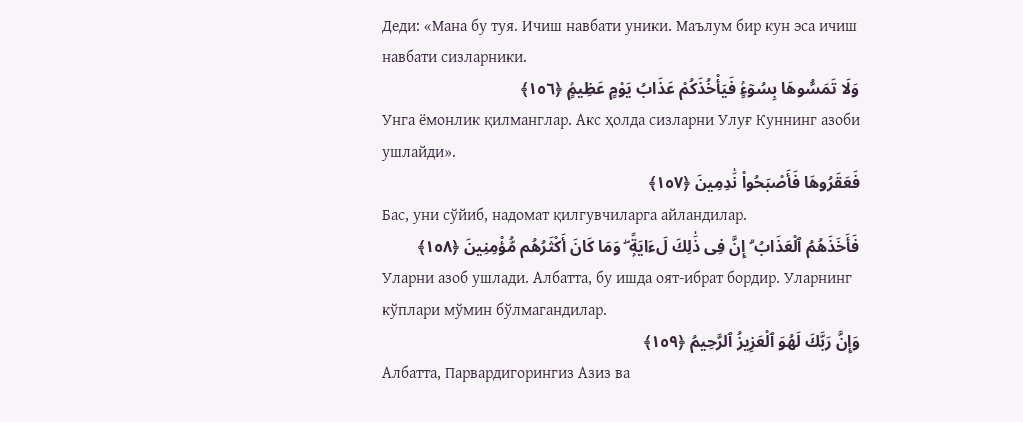Деди: «Мана бу туя. Ичиш навбати уники. Маълум бир кун эса ичиш навбати сизларники.
وَلَا تَمَسُّوهَا بِسُوٓءٍۢ فَيَأْخُذَكُمْ عَذَابُ يَوْمٍ عَظِيمٍۢ ﴿١٥٦﴾
Унга ёмонлик қилманглар. Акс ҳолда сизларни Улуғ Куннинг азоби ушлайди».
فَعَقَرُوهَا فَأَصْبَحُواْ نَٰدِمِينَ ﴿١٥٧﴾
Бас, уни сўйиб, надомат қилгувчиларга айландилар.
فَأَخَذَهُمُ ٱلْعَذَابُ ۗ إِنَّ فِى ذَٰلِكَ لَءَايَةًۭ ۖ وَمَا كَانَ أَكْثَرُهُم مُّؤْمِنِينَ ﴿١٥٨﴾
Уларни азоб ушлади. Албатта, бу ишда оят-ибрат бордир. Уларнинг кўплари мўмин бўлмагандилар.
وَإِنَّ رَبَّكَ لَهُوَ ٱلْعَزِيزُ ٱلرَّحِيمُ ﴿١٥٩﴾
Албатта, Парвардигорингиз Азиз ва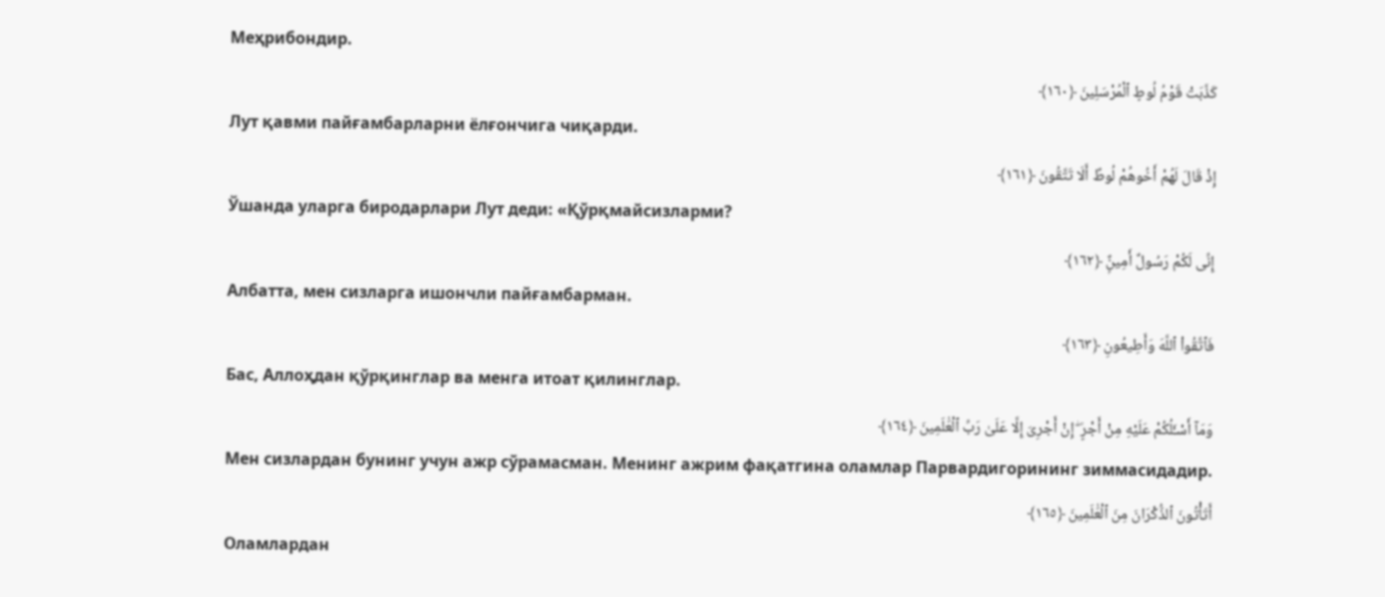Меҳрибондир.
كَذَّبَتْ قَوْمُ لُوطٍ ٱلْمُرْسَلِينَ ﴿١٦٠﴾
Лут қавми пайғамбарларни ёлғончига чиқарди.
إِذْ قَالَ لَهُمْ أَخُوهُمْ لُوطٌ أَلَا تَتَّقُونَ ﴿١٦١﴾
Ўшанда уларга биродарлари Лут деди: «Қўрқмайсизларми?
إِنِّى لَكُمْ رَسُولٌ أَمِينٌۭ ﴿١٦٢﴾
Албатта, мен сизларга ишончли пайғамбарман.
فَٱتَّقُواْ ٱللَّهَ وَأَطِيعُونِ ﴿١٦٣﴾
Бас, Аллоҳдан қўрқинглар ва менга итоат қилинглар.
وَمَآ أَسْـَٔلُكُمْ عَلَيْهِ مِنْ أَجْرٍ ۖ إِنْ أَجْرِىَ إِلَّا عَلَىٰ رَبِّ ٱلْعَٰلَمِينَ ﴿١٦٤﴾
Мен сизлардан бунинг учун ажр сўрамасман. Менинг ажрим фақатгина оламлар Парвардигорининг зиммасидадир.
أَتَأْتُونَ ٱلذُّكْرَانَ مِنَ ٱلْعَٰلَمِينَ ﴿١٦٥﴾
Оламлардан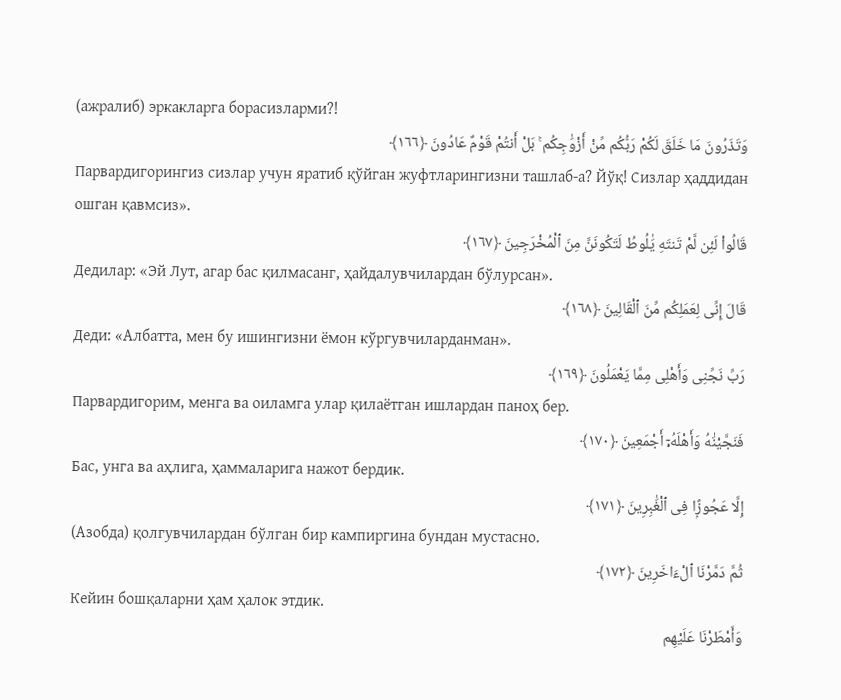(ажралиб) эркакларга борасизларми?!
وَتَذَرُونَ مَا خَلَقَ لَكُمْ رَبُّكُم مِّنْ أَزْوَٰجِكُم ۚ بَلْ أَنتُمْ قَوْمٌ عَادُونَ ﴿١٦٦﴾
Парвардигорингиз сизлар учун яратиб қўйган жуфтларингизни ташлаб-а? Йўқ! Сизлар ҳаддидан ошган қавмсиз».
قَالُواْ لَئِن لَّمْ تَنتَهِ يَٰلُوطُ لَتَكُونَنَّ مِنَ ٱلْمُخْرَجِينَ ﴿١٦٧﴾
Дедилар: «Эй Лут, агар бас қилмасанг, ҳайдалувчилардан бўлурсан».
قَالَ إِنِّى لِعَمَلِكُم مِّنَ ٱلْقَالِينَ ﴿١٦٨﴾
Деди: «Албатта, мен бу ишингизни ёмон кўргувчиларданман».
رَبِّ نَجِّنِى وَأَهْلِى مِمَّا يَعْمَلُونَ ﴿١٦٩﴾
Парвардигорим, менга ва оиламга улар қилаётган ишлардан паноҳ бер.
فَنَجَّيْنَٰهُ وَأَهْلَهُۥٓ أَجْمَعِينَ ﴿١٧٠﴾
Бас, унга ва аҳлига, ҳаммаларига нажот бердик.
إِلَّا عَجُوزًۭا فِى ٱلْغَٰبِرِينَ ﴿١٧١﴾
(Азобда) қолгувчилардан бўлган бир кампиргина бундан мустасно.
ثُمَّ دَمَّرْنَا ٱلْءَاخَرِينَ ﴿١٧٢﴾
Кейин бошқаларни ҳам ҳалок этдик.
وَأَمْطَرْنَا عَلَيْهِم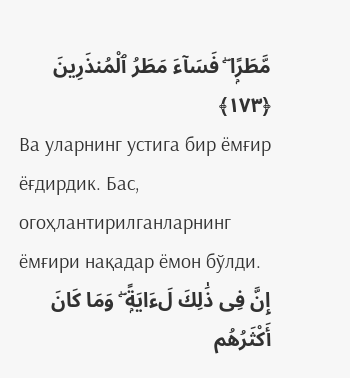مَّطَرًۭا ۖ فَسَآءَ مَطَرُ ٱلْمُنذَرِينَ ﴿١٧٣﴾
Ва уларнинг устига бир ёмғир ёғдирдик. Бас, огоҳлантирилганларнинг ёмғири нақадар ёмон бўлди.
إِنَّ فِى ذَٰلِكَ لَءَايَةًۭ ۖ وَمَا كَانَ أَكْثَرُهُم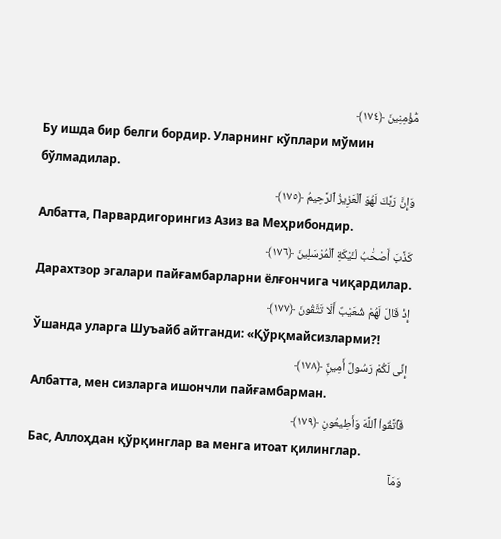مُّؤْمِنِينَ ﴿١٧٤﴾
Бу ишда бир белги бордир. Уларнинг кўплари мўмин бўлмадилар.
وَإِنَّ رَبَّكَ لَهُوَ ٱلْعَزِيزُ ٱلرَّحِيمُ ﴿١٧٥﴾
Албатта, Парвардигорингиз Азиз ва Меҳрибондир.
كَذَّبَ أَصْحَٰبُ لْـَٔيْكَةِ ٱلْمُرْسَلِينَ ﴿١٧٦﴾
Дарахтзор эгалари пайғамбарларни ёлғончига чиқардилар.
إِذْ قَالَ لَهُمْ شُعَيْبٌ أَلَا تَتَّقُونَ ﴿١٧٧﴾
Ўшанда уларга Шуъайб айтганди: «Қўрқмайсизларми?!
إِنِّى لَكُمْ رَسُولٌ أَمِينٌۭ ﴿١٧٨﴾
Албатта, мен сизларга ишончли пайғамбарман.
فَٱتَّقُواْ ٱللَّهَ وَأَطِيعُونِ ﴿١٧٩﴾
Бас, Аллоҳдан қўрқинглар ва менга итоат қилинглар.
وَمَآ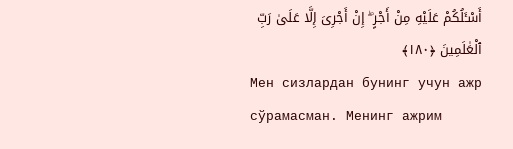أَسْـَٔلُكُمْ عَلَيْهِ مِنْ أَجْرٍ ۖ إِنْ أَجْرِىَ إِلَّا عَلَىٰ رَبِّ ٱلْعَٰلَمِينَ ﴿١٨٠﴾
Мен сизлардан бунинг учун ажр сўрамасман. Менинг ажрим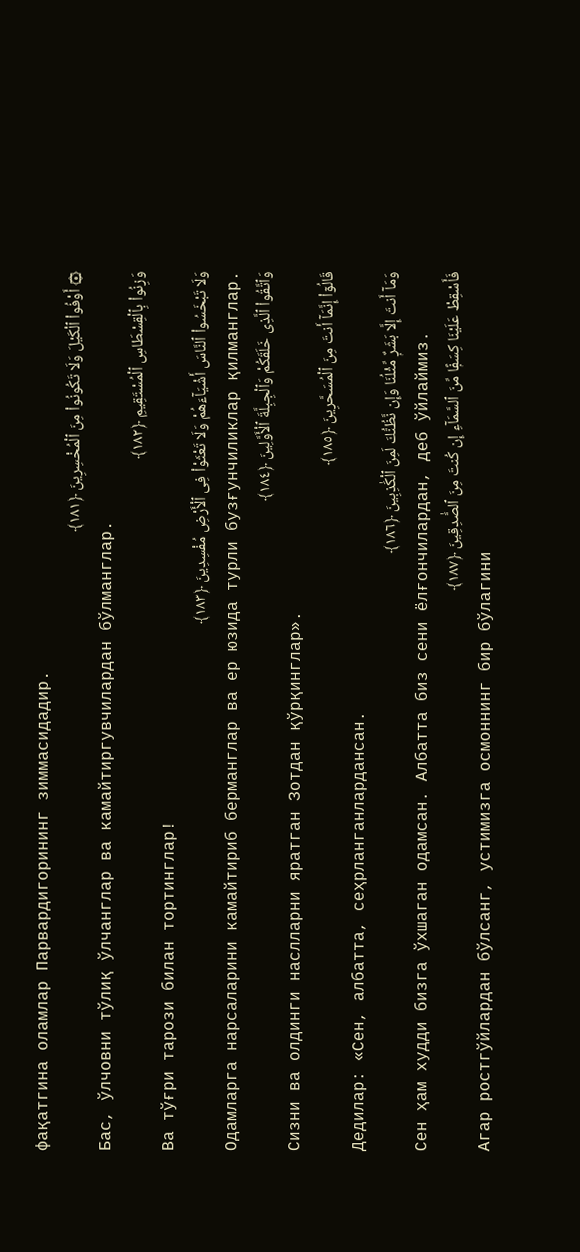фақатгина оламлар Парвардигорининг зиммасидадир.
۞ أَوْفُواْ ٱلْكَيْلَ وَلَا تَكُونُواْ مِنَ ٱلْمُخْسِرِينَ ﴿١٨١﴾
Бас, ўлчовни тўлиқ ўлчанглар ва камайтиргувчилардан бўлманглар.
وَزِنُواْ بِٱلْقِسْطَاسِ ٱلْمُسْتَقِيمِ ﴿١٨٢﴾
Ва тўғри тарози билан тортинглар!
وَلَا تَبْخَسُواْ ٱلنَّاسَ أَشْيَآءَهُمْ وَلَا تَعْثَوْاْ فِى ٱلْأَرْضِ مُفْسِدِينَ ﴿١٨٣﴾
Одамларга нарсаларини камайтириб берманглар ва ер юзида турли бузғунчиликлар қилманглар.
وَٱتَّقُواْ ٱلَّذِى خَلَقَكُمْ وَٱلْجِبِلَّةَ ٱلْأَوَّلِينَ ﴿١٨٤﴾
Сизни ва олдинги наслларни яратган Зотдан қўрқинглар».
قَالُوٓاْ إِنَّمَآ أَنتَ مِنَ ٱلْمُسَحَّرِينَ ﴿١٨٥﴾
Дедилар: «Сен, албатта, сеҳрланганлардансан.
وَمَآ أَنتَ إِلَّا بَشَرٌۭ مِّثْلُنَا وَإِن نَّظُنُّكَ لَمِنَ ٱلْكَٰذِبِينَ ﴿١٨٦﴾
Сен ҳам худди бизга ўхшаган одамсан. Албатта биз сени ёлғончилардан, деб ўйлаймиз.
فَأَسْقِطْ عَلَيْنَا كِسَفًۭا مِّنَ ٱلسَّمَآءِ إِن كُنتَ مِنَ ٱلصَّٰدِقِينَ ﴿١٨٧﴾
Агар ростгўйлардан бўлсанг, устимизга осмоннинг бир бўлагини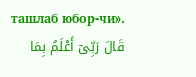ташлаб юбор-чи».
قَالَ رَبِّىٓ أَعْلَمُ بِمَا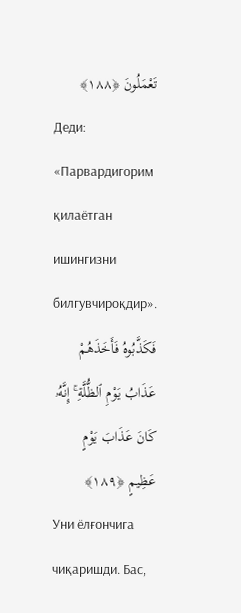تَعْمَلُونَ ﴿١٨٨﴾
Деди: «Парвардигорим қилаётган ишингизни билгувчироқдир».
فَكَذَّبُوهُ فَأَخَذَهُمْ عَذَابُ يَوْمِ ٱلظُّلَّةِ ۚ إِنَّهُۥ كَانَ عَذَابَ يَوْمٍ عَظِيمٍ ﴿١٨٩﴾
Уни ёлғончига чиқаришди. Бас,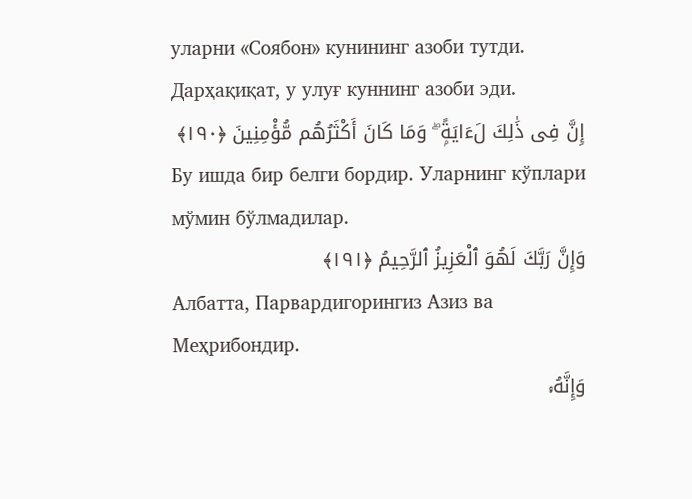уларни «Соябон» кунининг азоби тутди. Дарҳақиқат, у улуғ куннинг азоби эди.
إِنَّ فِى ذَٰلِكَ لَءَايَةًۭ ۖ وَمَا كَانَ أَكْثَرُهُم مُّؤْمِنِينَ ﴿١٩٠﴾
Бу ишда бир белги бордир. Уларнинг кўплари мўмин бўлмадилар.
وَإِنَّ رَبَّكَ لَهُوَ ٱلْعَزِيزُ ٱلرَّحِيمُ ﴿١٩١﴾
Албатта, Парвардигорингиз Азиз ва Меҳрибондир.
وَإِنَّهُۥ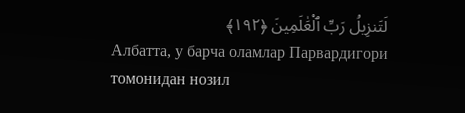لَتَنزِيلُ رَبِّ ٱلْعَٰلَمِينَ ﴿١٩٢﴾
Албатта, у барча оламлар Парвардигори томонидан нозил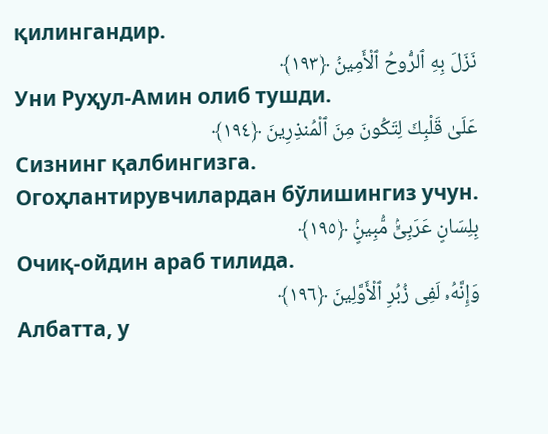қилингандир.
نَزَلَ بِهِ ٱلرُّوحُ ٱلْأَمِينُ ﴿١٩٣﴾
Уни Руҳул-Амин олиб тушди.
عَلَىٰ قَلْبِكَ لِتَكُونَ مِنَ ٱلْمُنذِرِينَ ﴿١٩٤﴾
Сизнинг қалбингизга. Огоҳлантирувчилардан бўлишингиз учун.
بِلِسَانٍ عَرَبِىٍّۢ مُّبِينٍۢ ﴿١٩٥﴾
Очиқ-ойдин араб тилида.
وَإِنَّهُۥ لَفِى زُبُرِ ٱلْأَوَّلِينَ ﴿١٩٦﴾
Албатта, у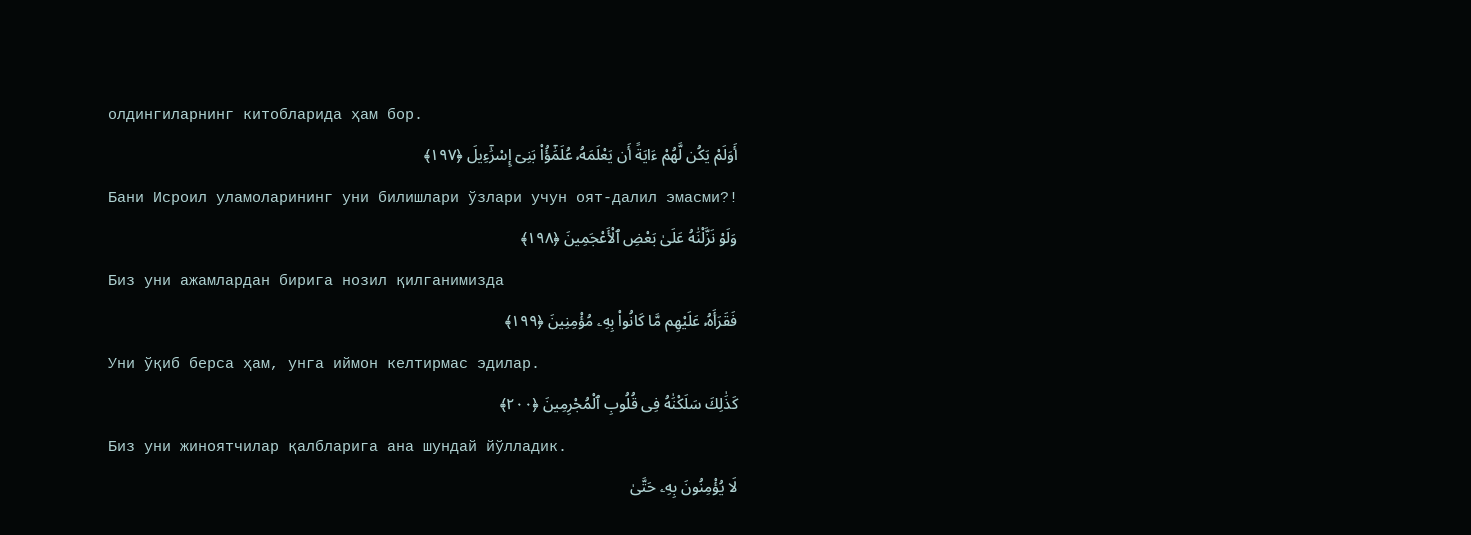олдингиларнинг китобларида ҳам бор.
أَوَلَمْ يَكُن لَّهُمْ ءَايَةً أَن يَعْلَمَهُۥ عُلَمَٰٓؤُاْ بَنِىٓ إِسْرَٰٓءِيلَ ﴿١٩٧﴾
Бани Исроил уламоларининг уни билишлари ўзлари учун оят-далил эмасми?!
وَلَوْ نَزَّلْنَٰهُ عَلَىٰ بَعْضِ ٱلْأَعْجَمِينَ ﴿١٩٨﴾
Биз уни ажамлардан бирига нозил қилганимизда
فَقَرَأَهُۥ عَلَيْهِم مَّا كَانُواْ بِهِۦ مُؤْمِنِينَ ﴿١٩٩﴾
Уни ўқиб берса ҳам, унга иймон келтирмас эдилар.
كَذَٰلِكَ سَلَكْنَٰهُ فِى قُلُوبِ ٱلْمُجْرِمِينَ ﴿٢٠٠﴾
Биз уни жиноятчилар қалбларига ана шундай йўлладик.
لَا يُؤْمِنُونَ بِهِۦ حَتَّىٰ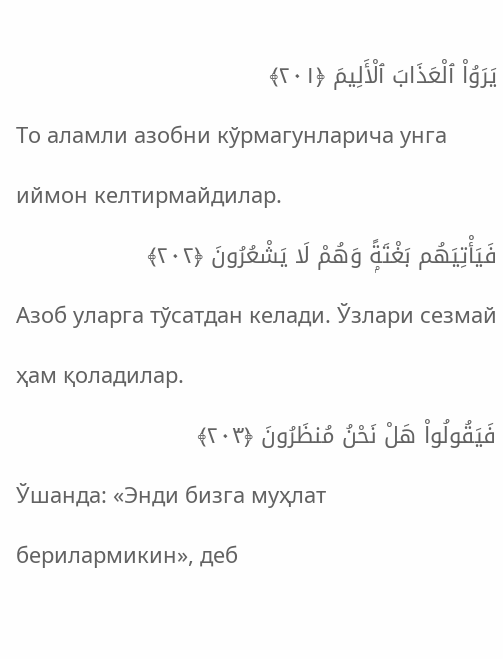يَرَوُاْ ٱلْعَذَابَ ٱلْأَلِيمَ ﴿٢٠١﴾
То аламли азобни кўрмагунларича унга иймон келтирмайдилар.
فَيَأْتِيَهُم بَغْتَةًۭ وَهُمْ لَا يَشْعُرُونَ ﴿٢٠٢﴾
Азоб уларга тўсатдан келади. Ўзлари сезмай ҳам қоладилар.
فَيَقُولُواْ هَلْ نَحْنُ مُنظَرُونَ ﴿٢٠٣﴾
Ўшанда: «Энди бизга муҳлат берилармикин», деб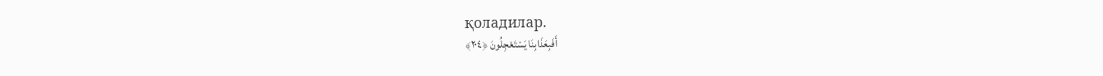қоладилар.
أَفَبِعَذَابِنَا يَسْتَعْجِلُونَ ﴿٢٠٤﴾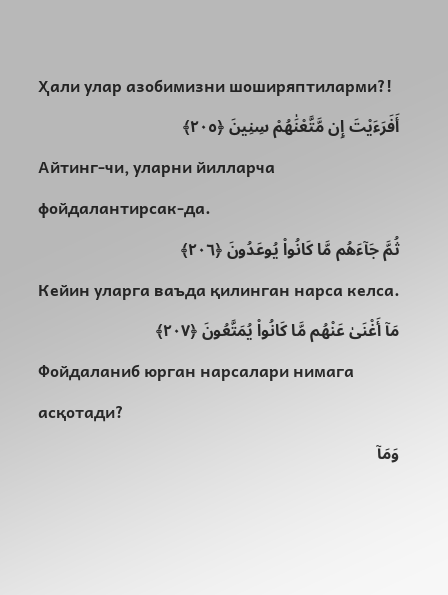Ҳали улар азобимизни шоширяптиларми?!
أَفَرَءَيْتَ إِن مَّتَّعْنَٰهُمْ سِنِينَ ﴿٢٠٥﴾
Айтинг-чи, уларни йилларча фойдалантирсак-да.
ثُمَّ جَآءَهُم مَّا كَانُواْ يُوعَدُونَ ﴿٢٠٦﴾
Кейин уларга ваъда қилинган нарса келса.
مَآ أَغْنَىٰ عَنْهُم مَّا كَانُواْ يُمَتَّعُونَ ﴿٢٠٧﴾
Фойдаланиб юрган нарсалари нимага асқотади?
وَمَآ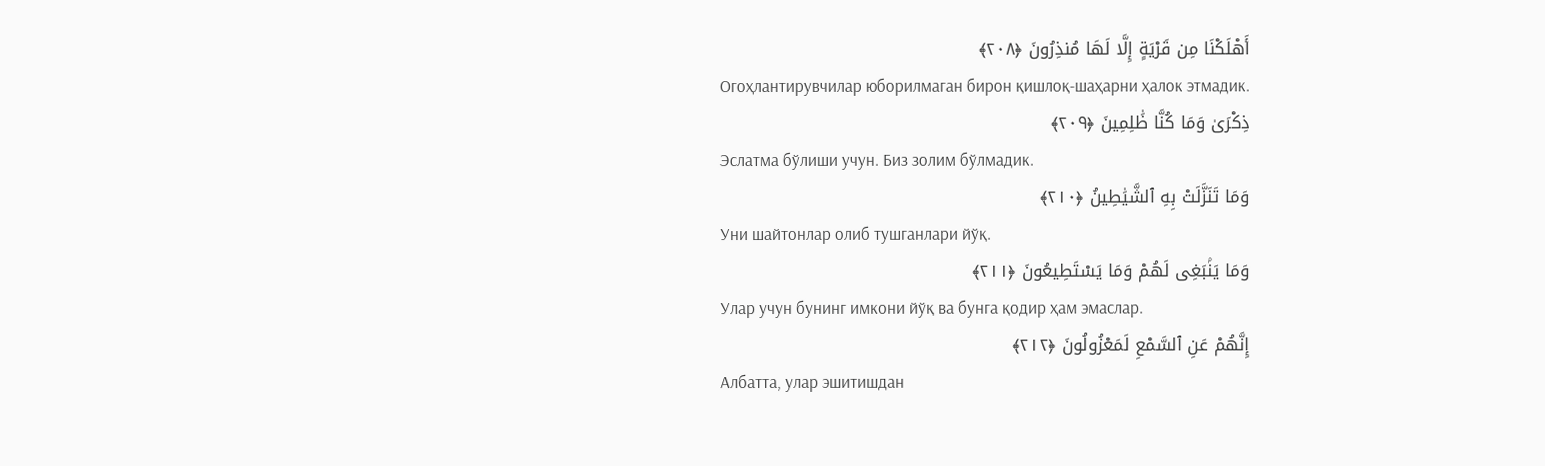أَهْلَكْنَا مِن قَرْيَةٍ إِلَّا لَهَا مُنذِرُونَ ﴿٢٠٨﴾
Огоҳлантирувчилар юборилмаган бирон қишлоқ-шаҳарни ҳалок этмадик.
ذِكْرَىٰ وَمَا كُنَّا ظَٰلِمِينَ ﴿٢٠٩﴾
Эслатма бўлиши учун. Биз золим бўлмадик.
وَمَا تَنَزَّلَتْ بِهِ ٱلشَّيَٰطِينُ ﴿٢١٠﴾
Уни шайтонлар олиб тушганлари йўқ.
وَمَا يَنۢبَغِى لَهُمْ وَمَا يَسْتَطِيعُونَ ﴿٢١١﴾
Улар учун бунинг имкони йўқ ва бунга қодир ҳам эмаслар.
إِنَّهُمْ عَنِ ٱلسَّمْعِ لَمَعْزُولُونَ ﴿٢١٢﴾
Албатта, улар эшитишдан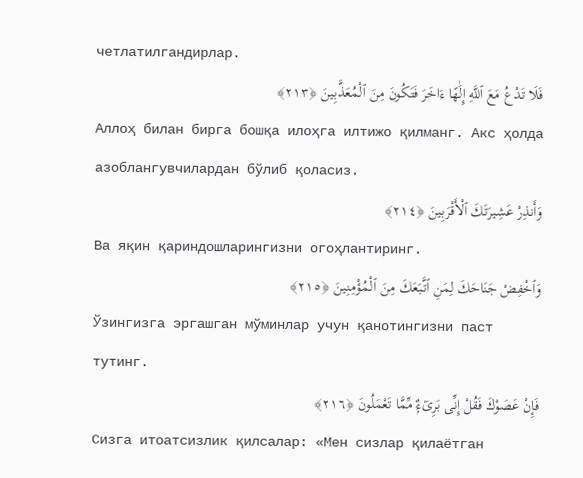четлатилгандирлар.
فَلَا تَدْعُ مَعَ ٱللَّهِ إِلَٰهًا ءَاخَرَ فَتَكُونَ مِنَ ٱلْمُعَذَّبِينَ ﴿٢١٣﴾
Аллоҳ билан бирга бошқа илоҳга илтижо қилманг. Акс ҳолда азоблангувчилардан бўлиб қоласиз.
وَأَنذِرْ عَشِيرَتَكَ ٱلْأَقْرَبِينَ ﴿٢١٤﴾
Ва яқин қариндошларингизни огоҳлантиринг.
وَٱخْفِضْ جَنَاحَكَ لِمَنِ ٱتَّبَعَكَ مِنَ ٱلْمُؤْمِنِينَ ﴿٢١٥﴾
Ўзингизга эргашган мўминлар учун қанотингизни паст тутинг.
فَإِنْ عَصَوْكَ فَقُلْ إِنِّى بَرِىٓءٌۭ مِّمَّا تَعْمَلُونَ ﴿٢١٦﴾
Сизга итоатсизлик қилсалар: «Мен сизлар қилаётган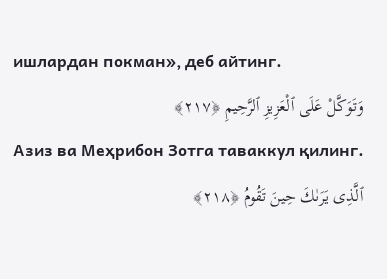ишлардан покман», деб айтинг.
وَتَوَكَّلْ عَلَى ٱلْعَزِيزِ ٱلرَّحِيمِ ﴿٢١٧﴾
Азиз ва Меҳрибон Зотга таваккул қилинг.
ٱلَّذِى يَرَىٰكَ حِينَ تَقُومُ ﴿٢١٨﴾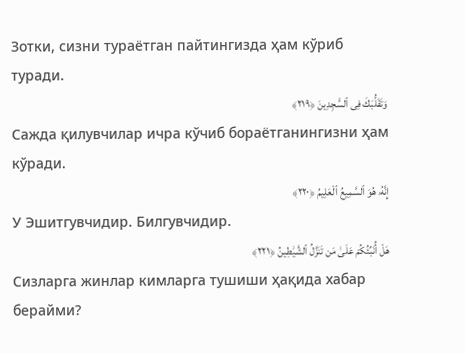Зотки, сизни тураётган пайтингизда ҳам кўриб туради.
وَتَقَلُّبَكَ فِى ٱلسَّٰجِدِينَ ﴿٢١٩﴾
Сажда қилувчилар ичра кўчиб бораётганингизни ҳам кўради.
إِنَّهُۥ هُوَ ٱلسَّمِيعُ ٱلْعَلِيمُ ﴿٢٢٠﴾
У Эшитгувчидир. Билгувчидир.
هَلْ أُنَبِّئُكُمْ عَلَىٰ مَن تَنَزَّلُ ٱلشَّيَٰطِينُ ﴿٢٢١﴾
Сизларга жинлар кимларга тушиши ҳақида хабар берайми?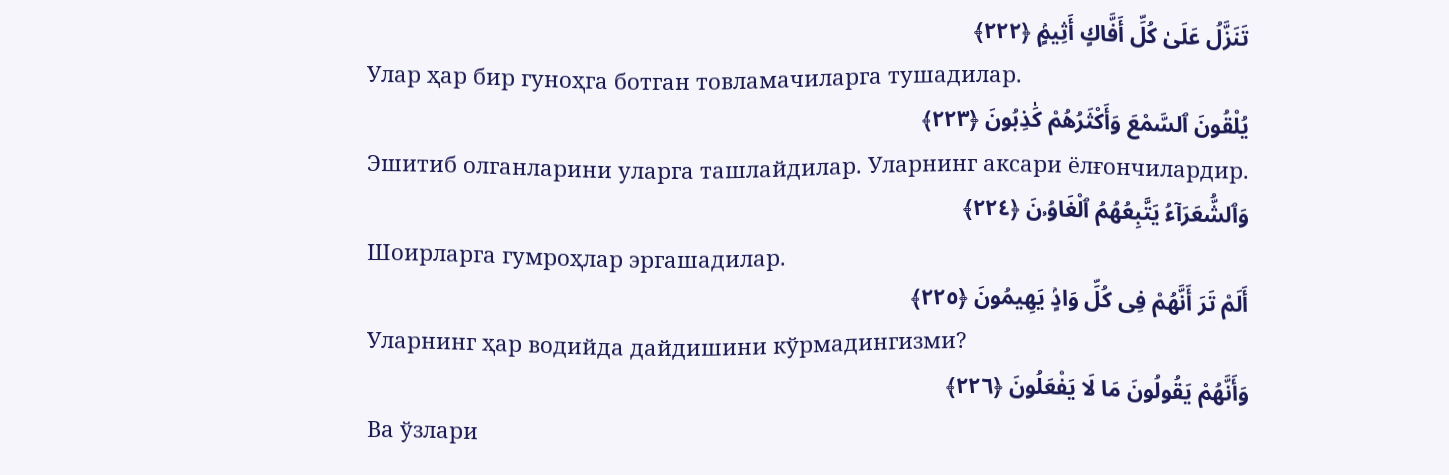تَنَزَّلُ عَلَىٰ كُلِّ أَفَّاكٍ أَثِيمٍۢ ﴿٢٢٢﴾
Улар ҳар бир гуноҳга ботган товламачиларга тушадилар.
يُلْقُونَ ٱلسَّمْعَ وَأَكْثَرُهُمْ كَٰذِبُونَ ﴿٢٢٣﴾
Эшитиб олганларини уларга ташлайдилар. Уларнинг аксари ёлғончилардир.
وَٱلشُّعَرَآءُ يَتَّبِعُهُمُ ٱلْغَاوُۥنَ ﴿٢٢٤﴾
Шоирларга гумроҳлар эргашадилар.
أَلَمْ تَرَ أَنَّهُمْ فِى كُلِّ وَادٍۢ يَهِيمُونَ ﴿٢٢٥﴾
Уларнинг ҳар водийда дайдишини кўрмадингизми?
وَأَنَّهُمْ يَقُولُونَ مَا لَا يَفْعَلُونَ ﴿٢٢٦﴾
Ва ўзлари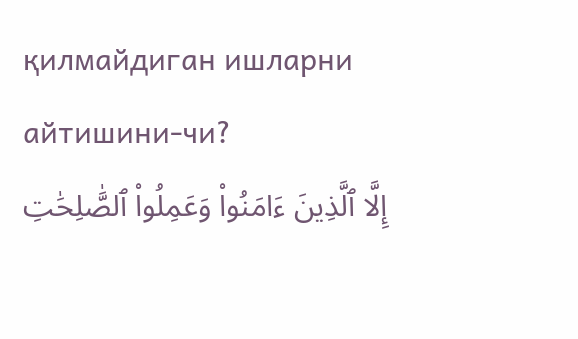қилмайдиган ишларни айтишини-чи?
إِلَّا ٱلَّذِينَ ءَامَنُواْ وَعَمِلُواْ ٱلصَّٰلِحَٰتِ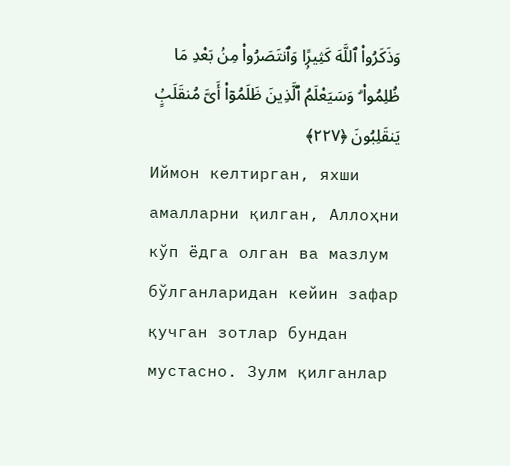وَذَكَرُواْ ٱللَّهَ كَثِيرًۭا وَٱنتَصَرُواْ مِنۢ بَعْدِ مَا ظُلِمُواْ ۗ وَسَيَعْلَمُ ٱلَّذِينَ ظَلَمُوٓاْ أَىَّ مُنقَلَبٍۢ يَنقَلِبُونَ ﴿٢٢٧﴾
Иймон келтирган, яхши амалларни қилган, Аллоҳни кўп ёдга олган ва мазлум бўлганларидан кейин зафар қучган зотлар бундан мустасно. Зулм қилганлар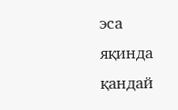эса яқинда қандай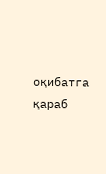оқибатга қараб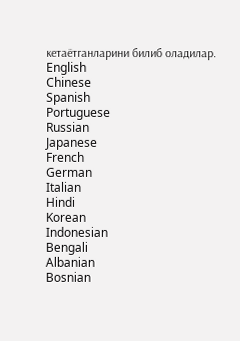кетаётганларини билиб оладилар.
English
Chinese
Spanish
Portuguese
Russian
Japanese
French
German
Italian
Hindi
Korean
Indonesian
Bengali
Albanian
Bosnian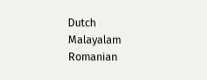Dutch
Malayalam
Romanian